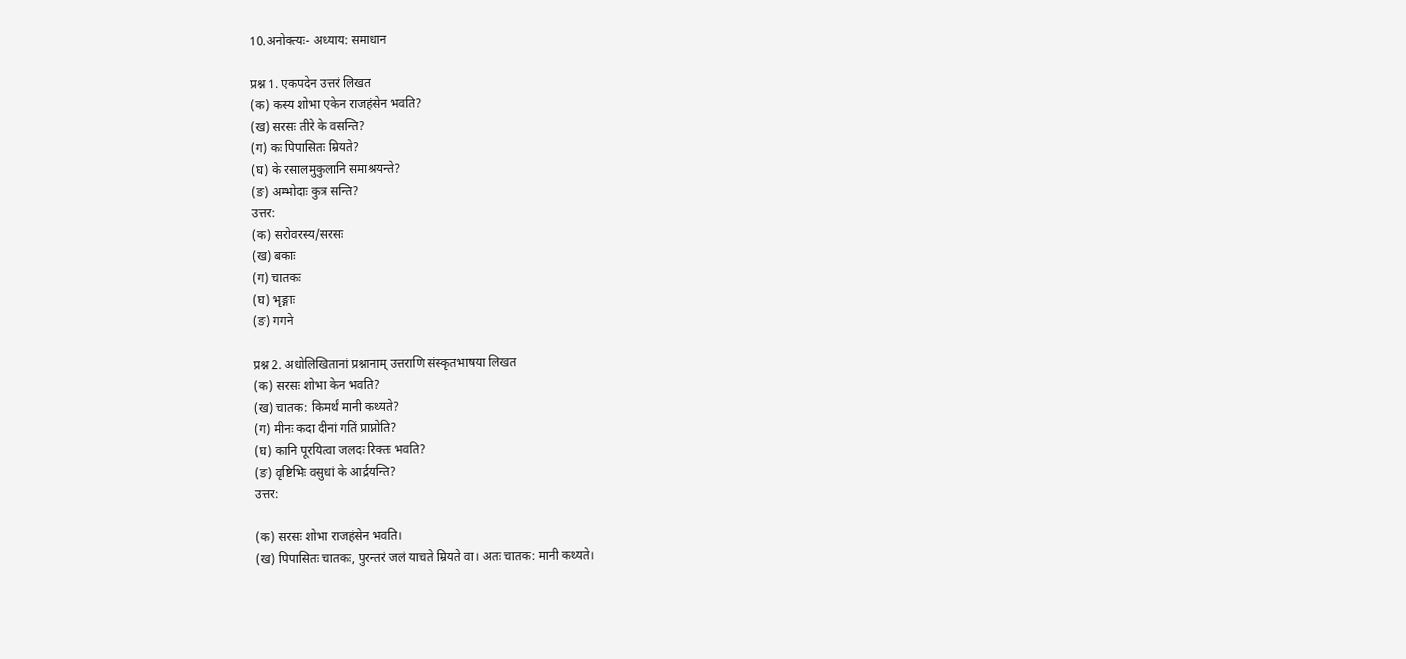10.अनोक्त्यः- अध्याय: समाधान

प्रश्न 1. एकपदेन उत्तरं लिखत
(क) कस्य शोभा एकेन राजहंसेन भवति?
(ख) सरसः तीरे के वसन्ति?
(ग) कः पिपासितः म्रियते?
(घ) के रसालमुकुलानि समाश्रयन्ते?
(ङ) अम्भोदाः कुत्र सन्ति?
उत्तर:
(क) सरोवरस्य/सरसः
(ख) बकाः
(ग) चातकः
(घ) भृङ्गाः
(ङ) गगने

प्रश्न 2. अधोलिखितानां प्रश्नानाम् उत्तराणि संस्कृतभाषया लिखत
(क) सरसः शोभा केन भवति?
(ख) चातक: किमर्थं मानी कथ्यते?
(ग) मीनः कदा दीनां गतिं प्राप्नोति?
(घ) कानि पूरयित्वा जलदः रिक्तः भवति?
(ङ) वृष्टिभिः वसुधां के आर्द्रयन्ति?
उत्तर:

(क) सरसः शोभा राजहंसेन भवति।
(ख) पिपासितः चातकः, पुरन्तरं जलं याचते म्रियते वा। अतः चातक: मानी कथ्यते।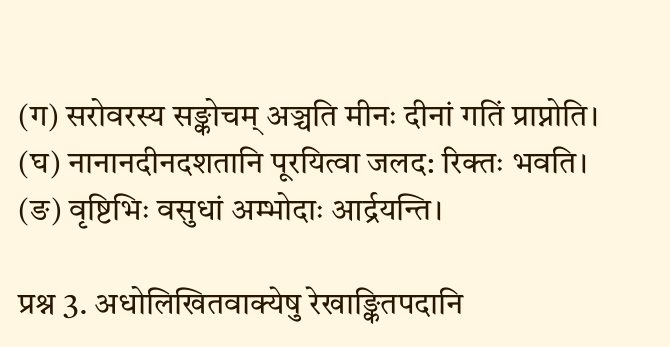(ग) सरोवरस्य सङ्कोचम् अञ्चति मीनः दीनां गतिं प्राप्नोति।
(घ) नानानदीनदशतानि पूरयित्वा जलद: रिक्तः भवति।
(ङ) वृष्टिभिः वसुधां अम्भोदाः आर्द्रयन्ति।

प्रश्न 3. अधोलिखितवाक्येषु रेखाङ्कितपदानि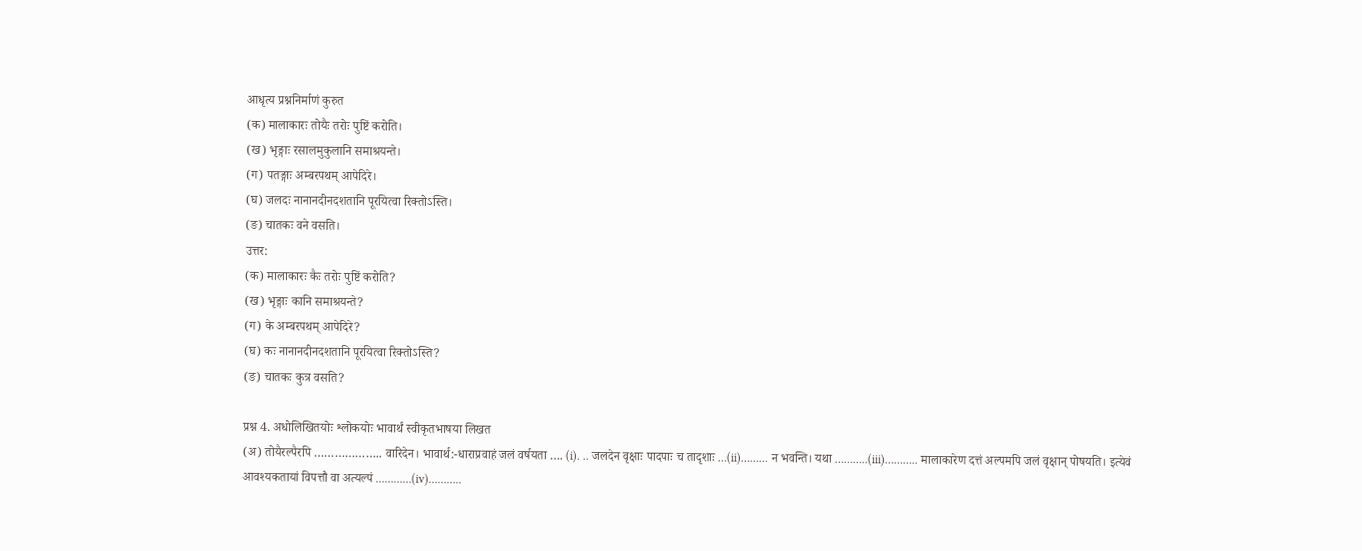आधृत्य प्रश्ननिर्माणं कुरुत
(क) मालाकारः तोयैः तरोः पुष्टिं करोति।
(ख) भृङ्गाः रसालमुकुलानि समाश्रयन्ते।
(ग) पतङ्गाः अम्बरपथम् आपेदिरे।
(घ) जलदः नानानदीनदशतानि पूरयित्वा रिक्तोऽस्ति।
(ङ) चातकः वने वसति।
उत्तर:
(क) मालाकारः कैः तरोः पुष्टिं करोति?
(ख) भृङ्गाः कानि समाश्रयन्ते?
(ग) के अम्बरपथम् आपेदिरे?
(घ) कः नानानदीनदशतानि पूरयित्वा रिक्तोऽस्ति?
(ङ) चातकः कुत्र वसति?

प्रश्न 4. अधोलिखितयोः श्लोकयोः भावार्थं स्वीकृतभाषया लिखत
(अ) तोयैरल्पैरपि ……………….. वारिदेन। भावार्थ:-धाराप्रवाहं जलं वर्षयता …. (i). .. जलदेन वृक्षाः पादपाः च तादृशाः …(ii)……… न भवन्ति। यथा ………..(iii)……….. मालाकारेण दत्तं अल्पमपि जलं वृक्षान् पोषयति। इत्येवं आवश्यकतायां विपत्तौ वा अत्यल्पं …………(iv)………..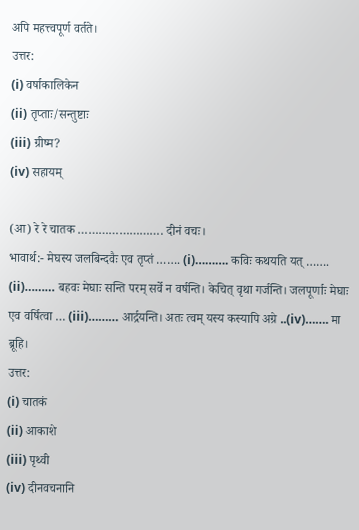अपि महत्त्वपूर्ण वर्तते।
उत्तर:
(i) वर्षाकालिकेन
(ii) तृप्ताः/सन्तुष्टाः
(iii) ग्रीष्म?
(iv) सहायम्

(आ) रे रे चातक ……………………. दीनं वचः।
भावार्थ:- मेघस्य जलबिन्दवैः एव तृप्तं ……. (i)………. कविः कथयति यत् ……. (ii)……… बहवः मेघाः सन्ति परम् सर्वे न वर्षन्ति। केचित् वृथा गर्जन्ति। जलपूर्णाः मेघाः एव वर्षित्वा … (iii)……… आर्द्रयन्ति। अतः त्वम् यस्य कस्यापि अग्रे ..(iv)……. मा ब्रूहि।
उत्तर:
(i) चातकं
(ii) आकाशे
(iii) पृथ्वी
(iv) दीनवचनानि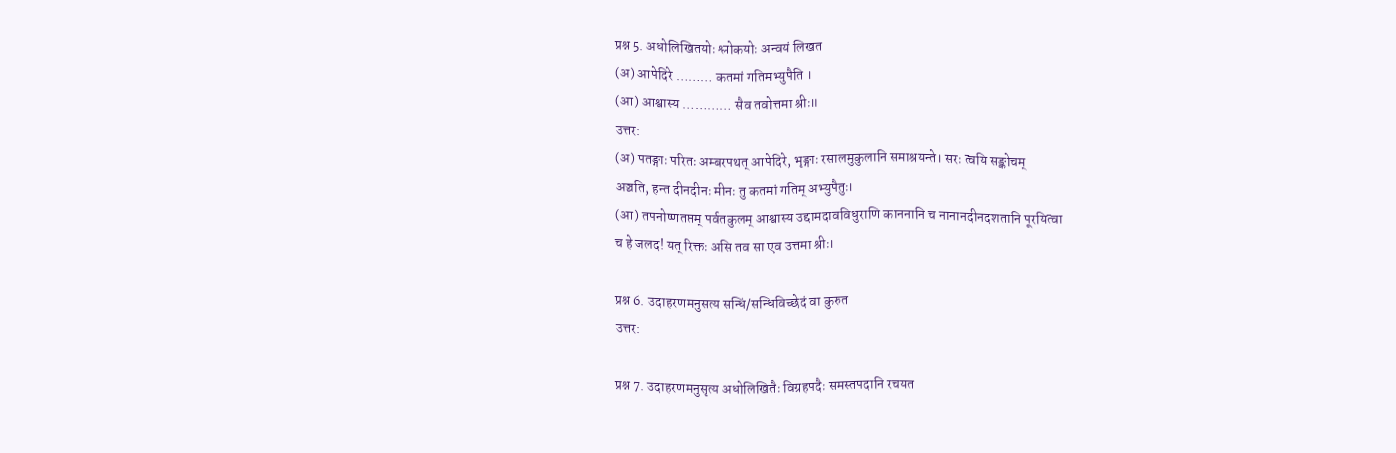प्रश्न 5. अधोलिखितयोः श्लोकयोः अन्वयं लिखत
(अ) आपेदिरे ……… कतमां गतिमभ्युपैति ।
(आ) आश्वास्य ………… सैव तवोत्तमा श्रीः॥
उत्तर:
(अ) पतङ्गाः परितः अम्बरपथत् आपेदिरे, भृङ्गाः रसालमुकुलानि समाश्रयन्ते। सरः त्वयि सङ्कोचम्
अञ्चति, हन्त दीनदीनः मीनः तु कतमां गतिम् अभ्युपैतुः।
(आ) तपनोष्णतप्तम् पर्वतकुलम् आश्वास्य उद्दामदावविधुराणि काननानि च नानानदीनदशतानि पूरयित्वा
च हे जलद! यत् रिक्तः असि तव सा एव उत्तमा श्रीः।

प्रश्न 6. उदाहरणमनुसत्य सन्धिं/सन्धिविच्छेदं वा कुरुत
उत्तर:

प्रश्न 7. उदाहरणमनुसृत्य अधोलिखितैः विग्रहपदैः समस्तपदानि रचयत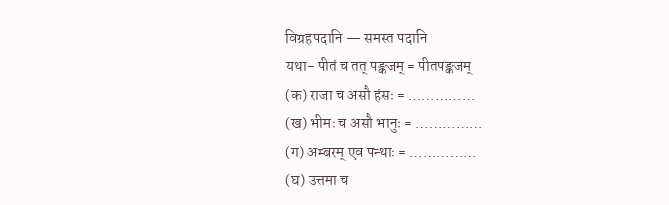विग्रहपदानि — समस्त पदानि
यथा- पीतं च तत् पङ्कजम् = पीतपङ्कजम्
(क) राजा च असौ हंसः = ……………
(ख) भीमः च असौ भानुः = ……………
(ग) अम्बरम् एव पन्थाः = ……………
(घ) उत्तमा च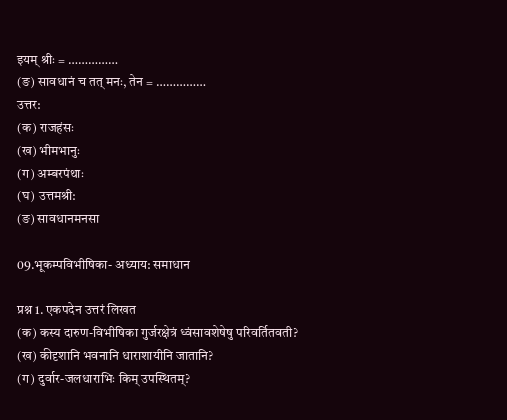इयम् श्रीः = ……………
(ङ) सावधानं च तत् मनः, तेन = ……………
उत्तर:
(क) राजहंसः
(ख) भीमभानुः
(ग) अम्बरपंथाः
(घ) उत्तमश्री:
(ङ) सावधानमनसा

09.भूकम्पविभीषिका- अध्याय: समाधान

प्रश्न 1. एकपदेन उत्तरं लिखत
(क) कस्य दारुण-विभीषिका गुर्जरक्षेत्रं ध्वंसावशेषेषु परिवर्तितवती?
(ख) कीदृशानि भवनानि धाराशायीनि जातानि?
(ग) दुर्वार-जलधाराभिः किम् उपस्थितम्?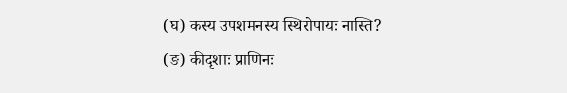(घ) कस्य उपशमनस्य स्थिरोपायः नास्ति?
(ङ) कीदृशाः प्राणिनः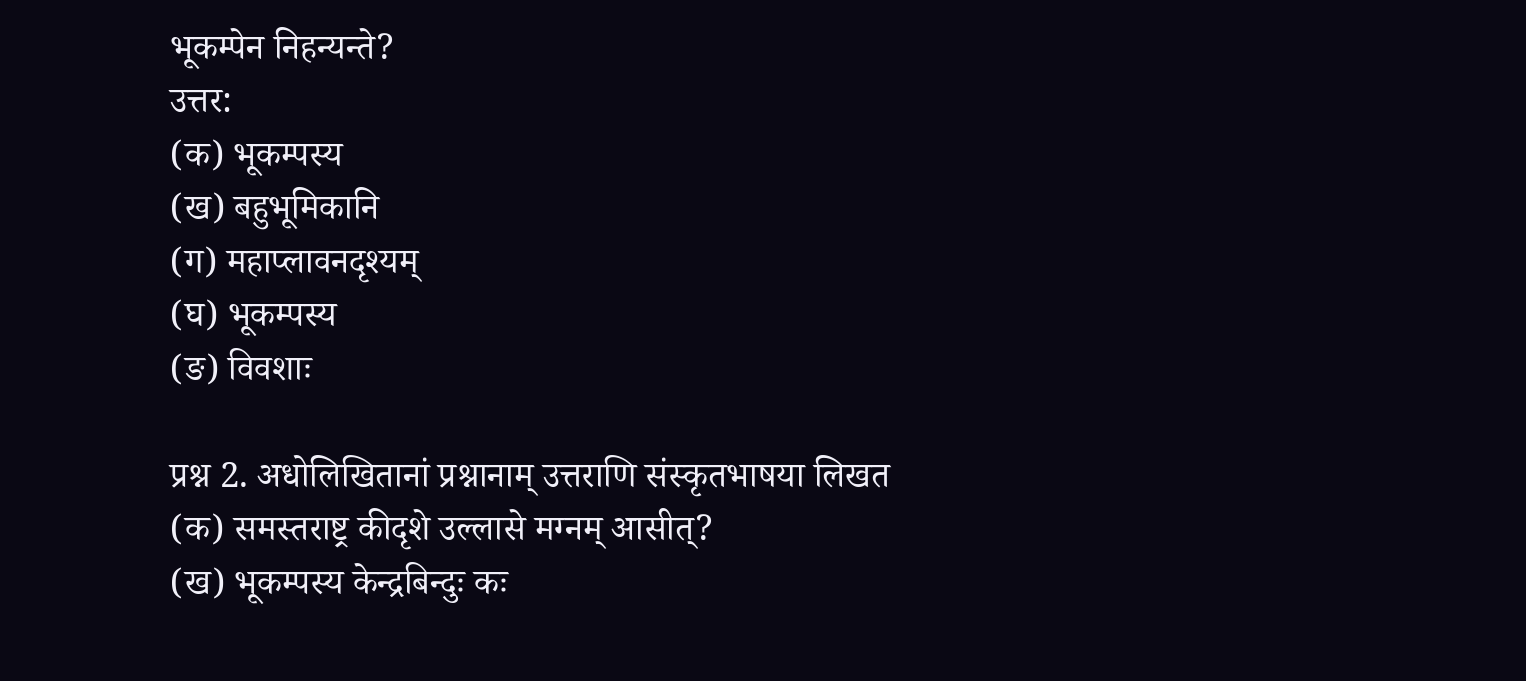भूकम्पेन निहन्यन्ते?
उत्तर:
(क) भूकम्पस्य
(ख) बहुभूमिकानि
(ग) महाप्लावनदृश्यम्
(घ) भूकम्पस्य
(ङ) विवशाः

प्रश्न 2. अधोलिखितानां प्रश्नानाम् उत्तराणि संस्कृतभाषया लिखत
(क) समस्तराष्ट्र कीदृशे उल्लासे मग्नम् आसीत्?
(ख) भूकम्पस्य केन्द्रबिन्दुः कः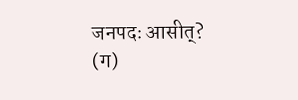जनपदः आसीत्?
(ग)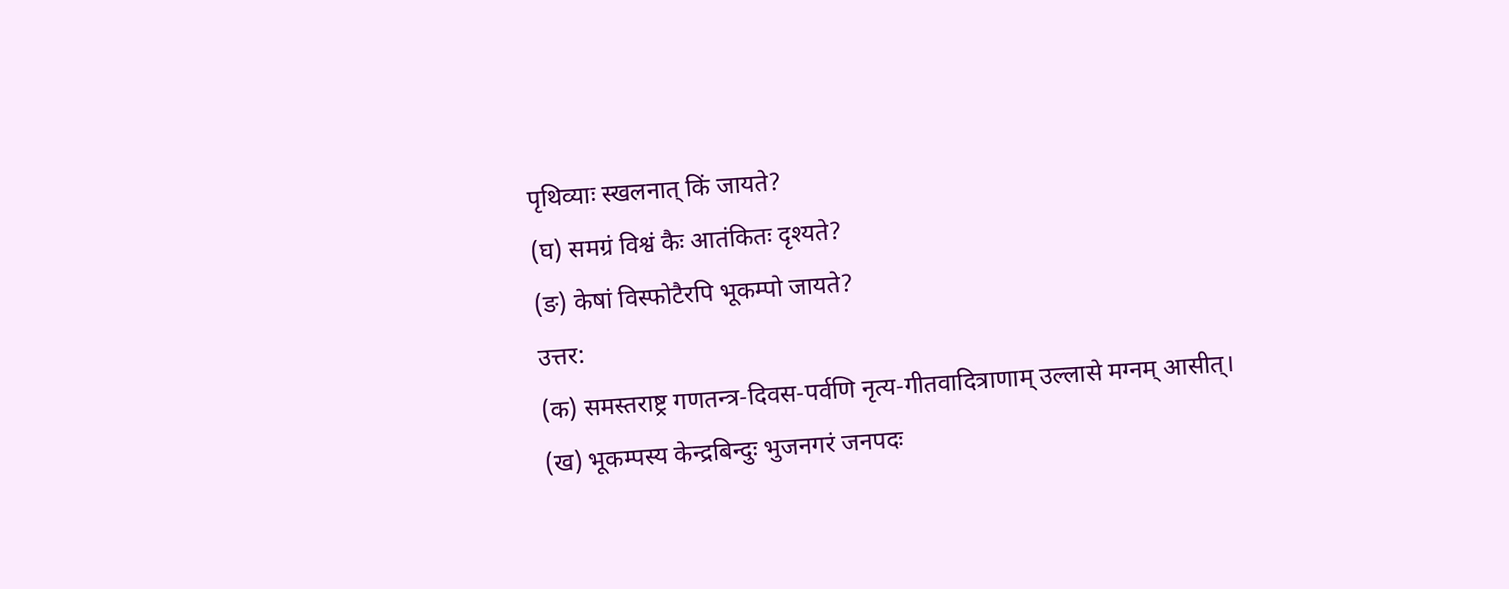पृथिव्याः स्खलनात् किं जायते?
(घ) समग्रं विश्वं कैः आतंकितः दृश्यते?
(ङ) केषां विस्फोटैरपि भूकम्पो जायते?
उत्तर:
(क) समस्तराष्ट्र गणतन्त्र-दिवस-पर्वणि नृत्य-गीतवादित्राणाम् उल्लासे मग्नम् आसीत्।
(ख) भूकम्पस्य केन्द्रबिन्दुः भुजनगरं जनपदः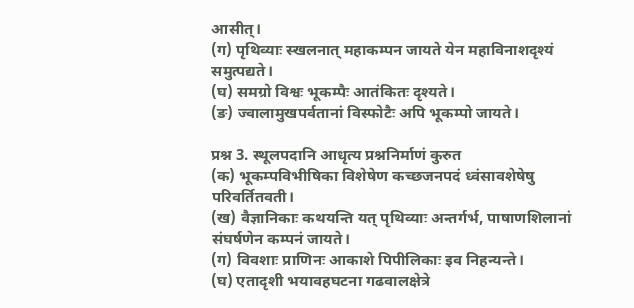आसीत्।
(ग) पृथिव्याः स्खलनात् महाकम्पन जायते येन महाविनाशदृश्यं समुत्पद्यते।
(घ) समग्रो विश्वः भूकम्पैः आतंकितः दृश्यते।
(ङ) ज्वालामुखपर्वतानां विस्फोटैः अपि भूकम्पो जायते।

प्रश्न 3. स्थूलपदानि आधृत्य प्रश्ननिर्माणं कुरुत
(क) भूकम्पविभीषिका विशेषेण कच्छजनपदं ध्वंसावशेषेषु परिवर्तितवती।
(ख) वैज्ञानिकाः कथयन्ति यत् पृथिव्याः अन्तर्गर्भ, पाषाणशिलानां संघर्षणेन कम्पनं जायते।
(ग) विवशाः प्राणिनः आकाशे पिपीलिकाः इव निहन्यन्ते।
(घ) एतादृशी भयावहघटना गढवालक्षेत्रे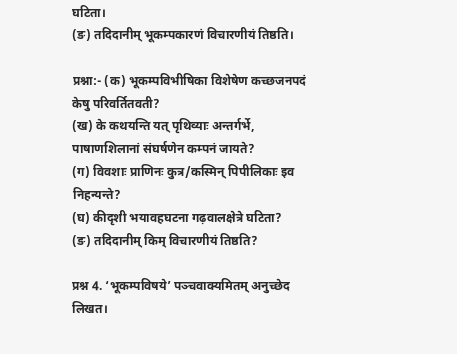घटिता।
(ङ) तदिदानीम् भूकम्पकारणं विचारणीयं तिष्ठति।

प्रश्ना:- (क) भूकम्पविभीषिका विशेषेण कच्छजनपदं केषु परिवर्तितवती?
(ख) के कथयन्ति यत् पृथिव्याः अन्तर्गर्भे, पाषाणशिलानां संघर्षणेन कम्पनं जायते?
(ग) विवशाः प्राणिनः कुत्र/कस्मिन् पिपीलिकाः इव निहन्यन्ते?
(घ) कीदृशी भयावहघटना गढ़वालक्षेत्रे घटिता?
(ङ) तदिदानीम् किम् विचारणीयं तिष्ठति?

प्रश्न 4. ‘भूकम्पविषये’ पञ्चवाक्यमितम् अनुच्छेद लिखत।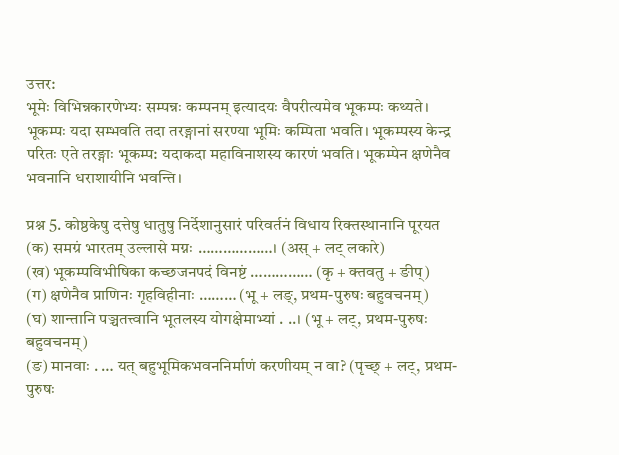उत्तर:
भूमेः विभिन्नकारणेभ्यः सम्पन्नः कम्पनम् इत्यादयः वैपरीत्यमेव भूकम्पः कथ्यते। भूकम्पः यदा सम्भवति तदा तरङ्गानां सरण्या भूमिः कम्पिता भवति। भूकम्पस्य केन्द्र परितः एते तरङ्गाः भूकम्प: यदाकदा महाविनाशस्य कारणं भवति। भूकम्पेन क्षणेनैव भवनानि धराशायीनि भवन्ति।

प्रश्न 5. कोष्ठकेषु दत्तेषु धातुषु निर्देशानुसारं परिवर्तनं विधाय रिक्तस्थानानि पूरयत
(क) समग्रं भारतम् उल्लासे मग्नः ………………। (अस् + लट् लकारे)
(ख) भूकम्पविभीषिका कच्छजनपदं विनष्टं …………… (कृ + क्तवतु + ङीप्)
(ग) क्षणेनैव प्राणिनः गृहविहीनाः ……… (भू + लङ्, प्रथम-पुरुषः बहुवचनम्)
(घ) शान्तानि पञ्चतत्त्वानि भूतलस्य योगक्षेमाभ्यां . ..। (भू + लट्, प्रथम-पुरुषः बहुवचनम्)
(ङ) मानवाः . … यत् बहुभूमिकभवननिर्माणं करणीयम् न वा? (पृच्छ् + लट्, प्रथम-पुरुषः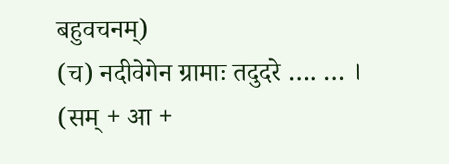बहुवचनम्)
(च) नदीवेगेन ग्रामाः तदुदरे …. … । (सम् + आ +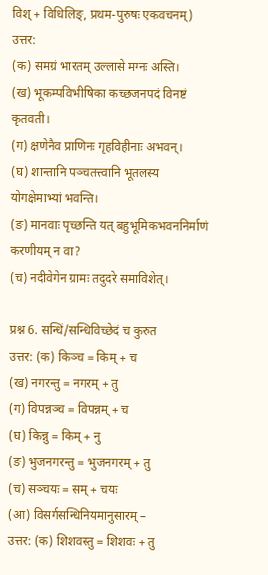विश् + विधिलिङ्, प्रथम-पुरुषः एकवचनम्)
उत्तर:
(क) समग्रं भारतम् उल्लासे मग्नः अस्ति।
(ख) भूकम्पविभीषिका कच्छजनपदं विनष्टं कृतवती।
(ग) क्षणेनैव प्राणिनः गृहविहीनाः अभवन्।
(घ) शान्तानि पञ्चतत्त्वानि भूतलस्य योगक्षेमाभ्यां भवन्ति।
(ङ) मानवाः पृच्छन्ति यत् बहुभूमिकभवननिर्माणं करणीयम् न वा?
(च) नदीवेगेन ग्रामः तदुदरे समाविशेत्।

प्रश्न 6. सन्धिं/सन्धिविच्छेदं च कुरुत
उत्तर: (क) किञ्च = किम् + च
(ख) नगरन्तु = नगरम् + तु
(ग) विपन्नञ्च = विपन्नम् + च
(घ) किन्नु = किम् + नु
(ङ) भुजनगरन्तु = भुजनगरम् + तु
(च) सञ्चयः = सम् + चयः
(आ) विसर्गसन्धिनियमानुसारम् –
उत्तर: (क) शिशवस्तु = शिशवः + तु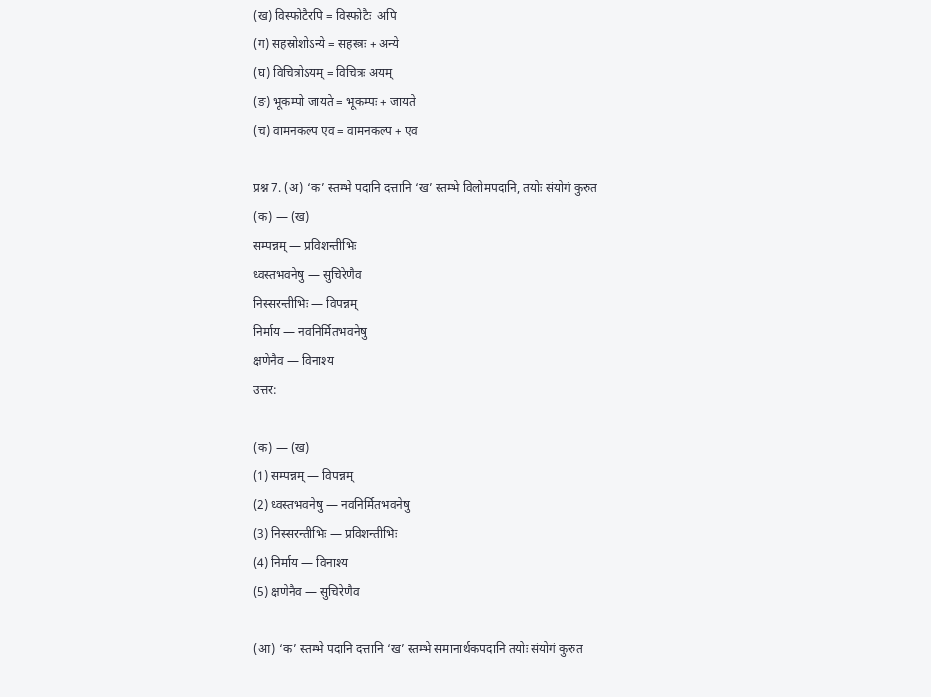(ख) विस्फोटैरपि = विस्फोटैः  अपि
(ग) सहस्रोशोऽन्ये = सहस्त्रः + अन्ये
(घ) विचित्रोऽयम् = विचित्रः अयम्
(ङ) भूकम्पो जायते = भूकम्पः + जायते
(च) वामनकल्प एव = वामनकल्प + एव

प्रश्न 7. (अ) ‘क’ स्तम्भे पदानि दत्तानि ‘ख’ स्तम्भे विलोमपदानि, तयोः संयोगं कुरुत
(क) — (ख)
सम्पन्नम् — प्रविशन्तीभिः
ध्वस्तभवनेषु — सुचिरेणैव
निस्सरन्तीभिः — विपन्नम्
निर्माय — नवनिर्मितभवनेषु
क्षणेनैव — विनाश्य
उत्तर:

(क) — (ख)
(1) सम्पन्नम् — विपन्नम्
(2) ध्वस्तभवनेषु — नवनिर्मितभवनेषु
(3) निस्सरन्तीभिः — प्रविशन्तीभिः
(4) निर्माय — विनाश्य
(5) क्षणेनैव — सुचिरेणैव

(आ) ‘क’ स्तम्भे पदानि दत्तानि ‘ख’ स्तम्भे समानार्थकपदानि तयोः संयोगं कुरुत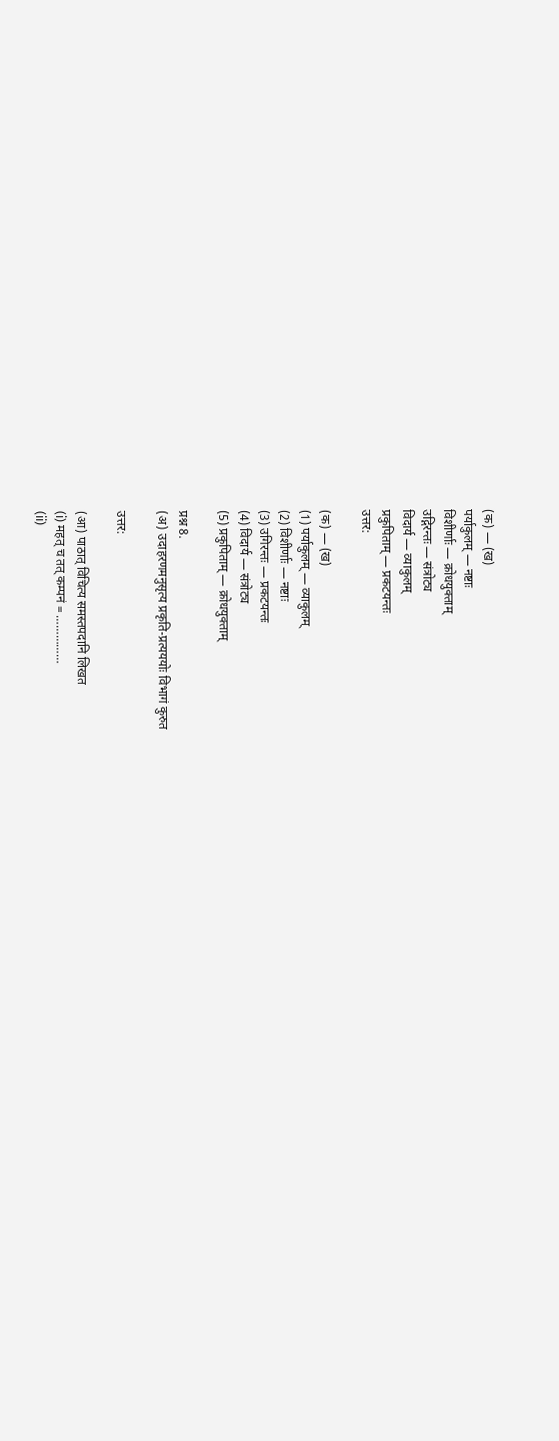(क) — (ख)
पर्याकुलम् — नष्टाः
विशीर्णाः — क्रोधयुक्ताम्
उद्गिरन्तः — संत्रोट्य
विदार्य — व्याकुलम्
प्रकुपिताम् — प्रकटयन्तः
उत्तर:

(क) — (ख)
(1) पर्याकुलम् — व्याकुलम्
(2) विशीर्णाः — नष्टाः
(3) उगिरन्तः — प्रकटयन्तः
(4) विदार्य — संत्रोट्य
(5) प्रकुपिताम् — क्रोधयुक्ताम्

प्रश्न 8.
(अ) उदाहरणमनुसृत्य प्रकृति-प्रत्यययोः विभागं कुरुत

उत्तर:

(आ) पाठात् विचित्य समस्तपदानि लिखत
(i) महत् च तत् कम्पनं = ……………
(ii)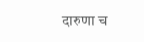दारुणा च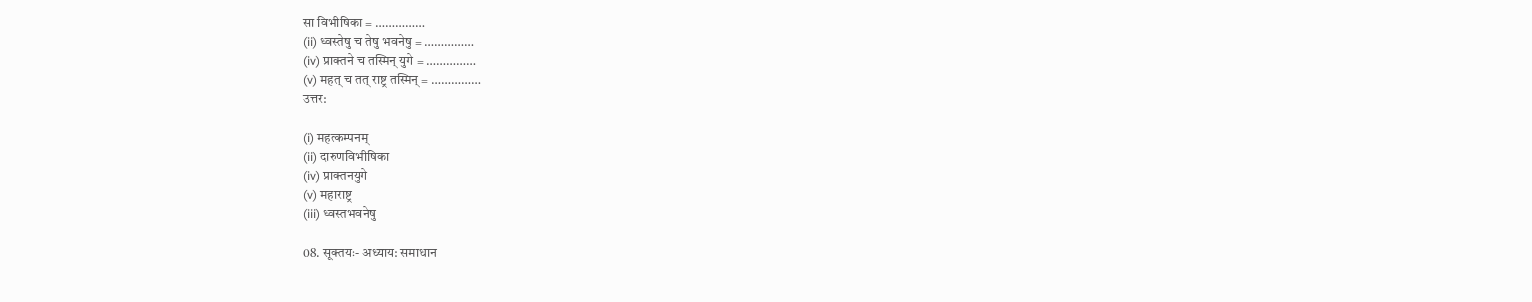सा विभीषिका = ……………
(ii) ध्वस्तेषु च तेषु भवनेषु = ……………
(iv) प्राक्तने च तस्मिन् युगे = ……………
(v) महत् च तत् राष्ट्र तस्मिन् = ……………
उत्तर:

(i) महत्कम्पनम्
(ii) दारुणविभीषिका
(iv) प्राक्तनयुगे
(v) महाराष्ट्र
(iii) ध्वस्तभवनेषु

08. सूक्तयः- अध्याय: समाधान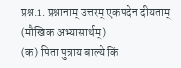प्रश्न.1. प्रश्नानाम् उत्तरम् एकपदेन दीयताम् (मौखिक अभ्यासार्थम्)
(क) पिता पुत्राय बाल्ये किं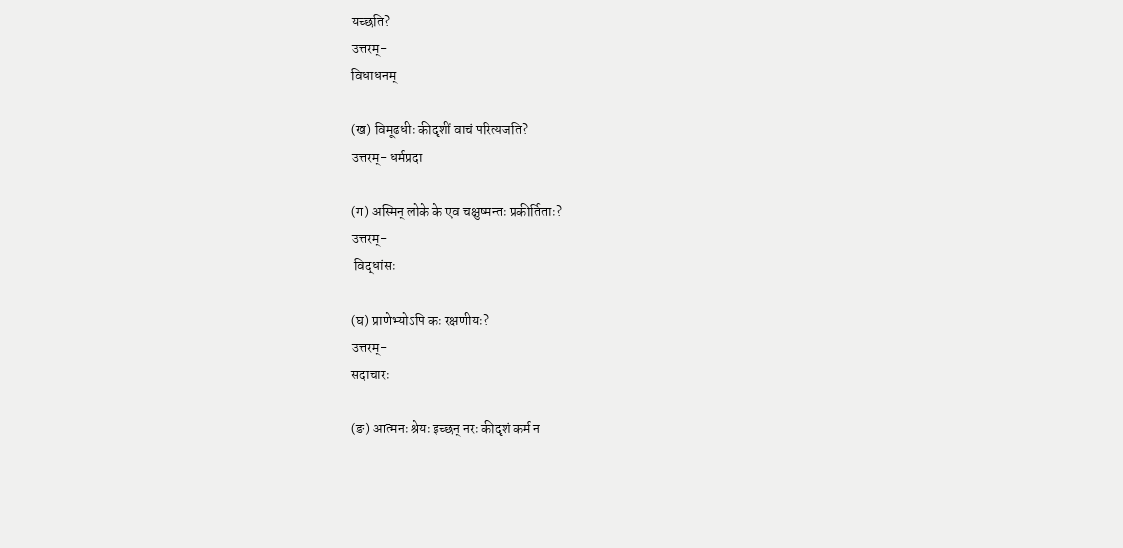यच्छति?
उत्तरम्-
विधाधनम्

(ख) विमूढधीः कीदृशीं वाचं परित्यजति?
उत्तरम्- धर्मप्रदा

(ग) अस्मिन् लोके के एव चक्षुष्मन्तः प्रकीर्तिताः?
उत्तरम्-
 विद्धांसः

(घ) प्राणेभ्योऽपि कः रक्षणीयः?
उत्तरम्-
सदाचारः

(ङ) आत्मनः श्रेयः इच्छन् नरः कीदृशं कर्म न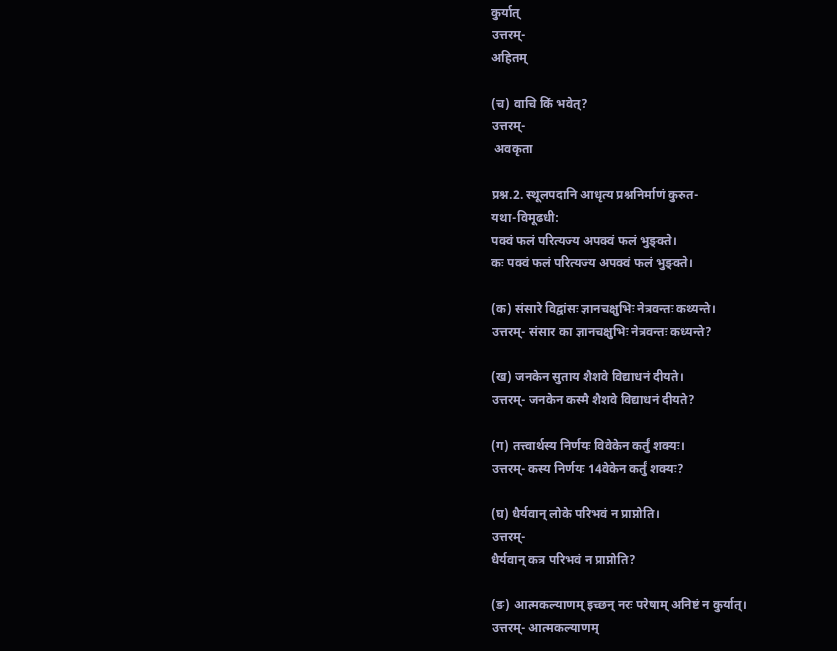कुर्यात्
उत्तरम्-
अहितम्

(च) वाचि किं भवेत्?
उत्तरम्-
 अवकृता

प्रश्न.2. स्थूलपदानि आधृत्य प्रश्ननिर्माणं कुरुत-
यथा-विमूढधी:
पक्वं फलं परित्यज्य अपक्वं फलं भुङ्क्ते।
कः पक्वं फलं परित्यज्य अपक्वं फलं भुङ्क्ते।

(क) संसारे विद्वांसः ज्ञानचक्षुभिः नेत्रवन्तः कथ्यन्ते।
उत्तरम्- संसार का ज्ञानचक्षुभिः नेत्रवन्तः कध्यन्ते?

(ख) जनकेन सुताय शैशवे विद्याधनं दीयते।
उत्तरम्- जनकेन कस्मै शैशवे विद्याधनं दीयते?

(ग) तत्त्वार्थस्य निर्णयः विवेकेन कर्तुं शक्यः।
उत्तरम्- कस्य निर्णयः 14वेकेन कर्तुं शक्यः?

(घ) धैर्यवान् लोके परिभवं न प्राप्नोति।
उत्तरम्-
धैर्यवान् कत्र परिभवं न प्राप्नोति?

(ङ) आत्मकल्याणम् इच्छन् नरः परेषाम् अनिष्टं न कुर्यात्।
उत्तरम्- आत्मकल्याणम्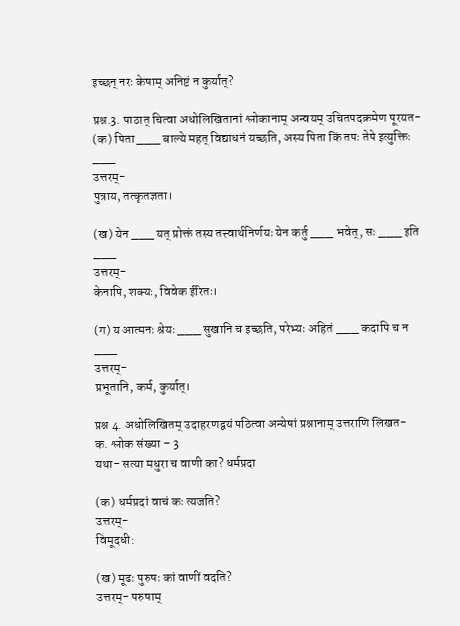इच्छन् नरः केषाम् अनिष्टं न कुर्यात्?

प्रश्न.3. पाठात् चित्वा अधोलिखितानां श्लोकानाम् अन्वयम् उचितपदक्रमेण पूरयत-
(क) पिता ___ बाल्ये महत् विद्याधनं यच्छति, अस्य पिता किं तपः तेपे इत्युक्तिः ___
उत्तरम्-
पुत्राय, तत्कृतज्ञता।

(ख) येन ___ यत् प्रोक्तं तस्य तत्त्वार्थनिर्णयः येन कर्तु ___ भवेत्, सः ___ इति  ___
उत्तरम्-
केनापि, शक्यः, विवेक ईरितः।

(ग) य आत्मनः श्रेयः ___ सुखानि च इच्छति, परेभ्यः अहितं ___ कदापि च न ___
उत्तरम्-
प्रभूतानि, कर्म, कुर्यात्।

प्रश्न 4. अधोलिखितम् उदाहरणद्वयं पठित्वा अन्येषां प्रश्नानाम् उत्तराणि लिखत-
क. श्लोक संख्या – 3
यथा- सत्या मधुरा च वाणी का? धर्मप्रदा

(क) धर्मप्रदां वाचं कः त्यजति?
उत्तरम्-
विमूदधी:

(ख) मूढः पुरुषः कां वाणीं वदति?
उत्तरम्- परुषाम्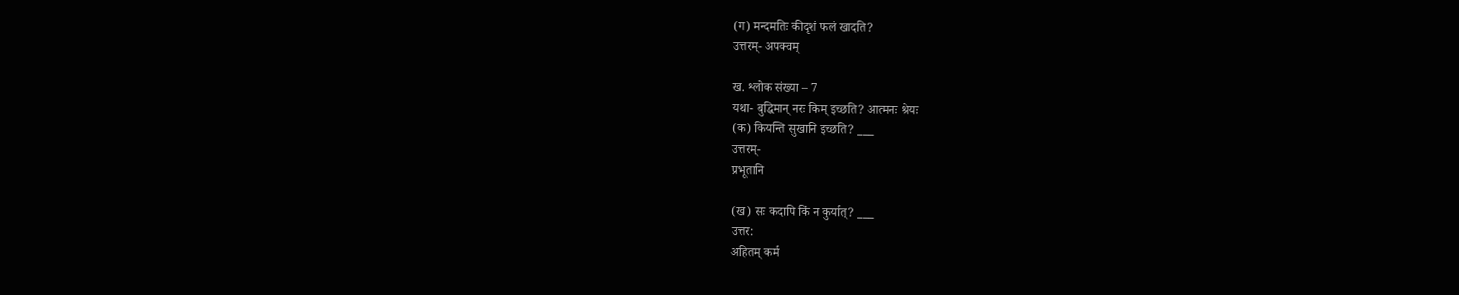(ग) मन्दमतिः कीदृशं फलं खादति?
उत्तरम्- अपक्वम्

ख. श्लोक संख्या – 7
यथा- बुद्धिमान् नरः किम् इच्छति? आत्मनः श्रेयः
(क) कियन्ति सुखानि इच्छति? ___
उत्तरम्-
प्रभूतानि

(ख) सः कदापि किं न कुर्यात्? ___
उत्तर:
अहितम् कर्म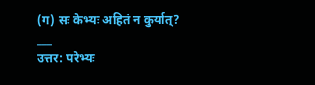(ग) सः केभ्यः अहितं न कुर्यात्? ___
उत्तर: परेभ्यः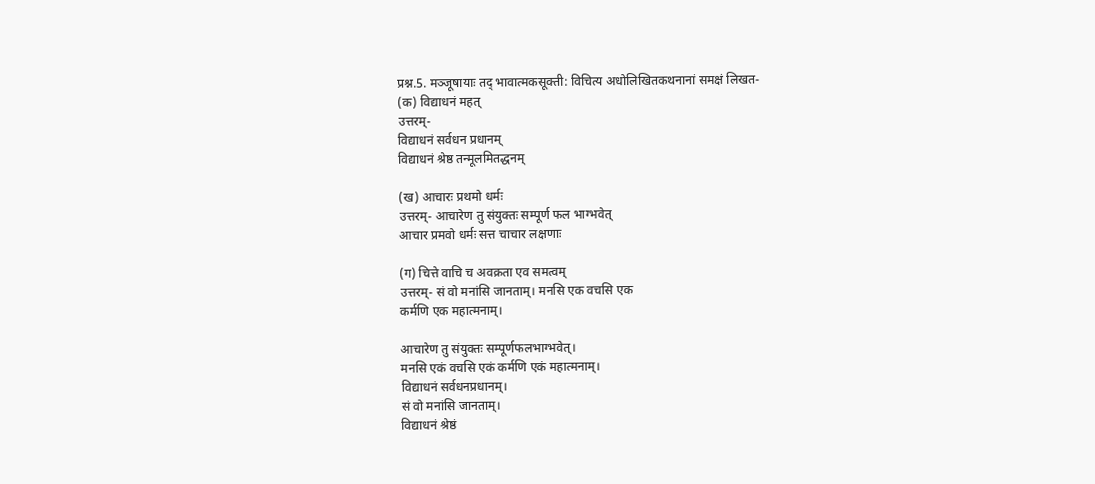प्रश्न.5. मञ्जूषायाः तद् भावात्मकसूक्ती: विचित्य अधोलिखितकथनानां समक्षं लिखत-
(क) विद्याधनं महत्
उत्तरम्-
विद्याधनं सर्वधन प्रधानम्
विद्याधनं श्रेष्ठ तन्मूलमितद्धनम्

(ख) आचारः प्रथमो धर्मः
उत्तरम्- आचारेण तु संयुक्तः सम्पूर्ण फल भाग्भवेत्
आचार प्रमवो धर्मः सत्त चाचार लक्षणाः

(ग) चित्ते वाचि च अवक्रता एव समत्वम्
उत्तरम्- सं वो मनांसि जानताम्। मनसि एक वचसि एक
कर्मणि एक महात्मनाम्।

आचारेण तु संयुक्तः सम्पूर्णफलभाग्भवेत्।
मनसि एकं वचसि एकं कर्मणि एकं महात्मनाम्।
विद्याधनं सर्वधनप्रधानम्।
सं वो मनांसि जानताम्।
विद्याधनं श्रेष्ठं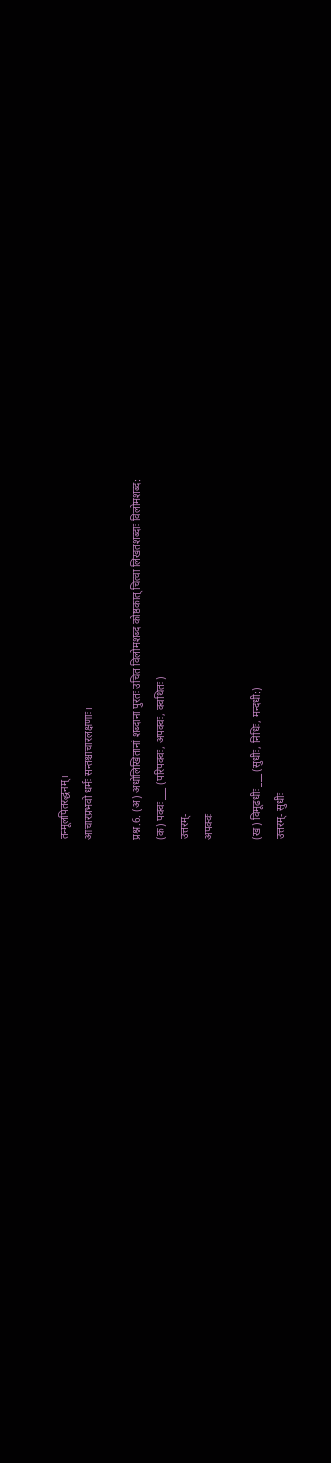तन्मूलपितरद्धनम्।
आचारप्रभवो धर्मः सन्तश्चाचारलक्षणाः।

प्रश्न.6. (अ) अधोलिखितानां शब्दाना पुरतः उचित विलोमशब्द कोष्ठकात् चित्वा लिखतशब्दाः विलोमशब्द:
(क) पक्वः ___ (परिपक्वः, अपक्वः, क्वथितः)
उत्तरम्-
अपक्वः

(ख) विमूढधीः ___ (सुधीः, निधिः, मन्दधी:)
उत्तरम्- सुधीः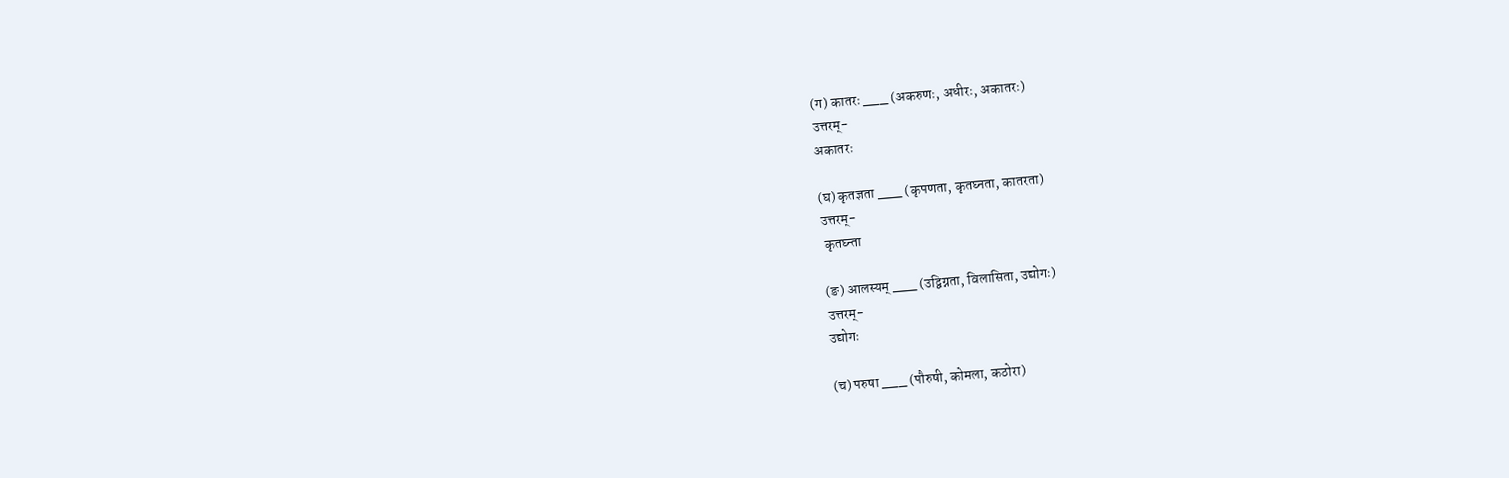(ग) कातरः ___ (अकरुणः, अधीरः, अकातरः)
उत्तरम्-
अकातरः

(घ) कृतज्ञता ___ (कृपणता, कृतघ्नता, कातरता)
उत्तरम्-
 कृतघ्न्ता

(ङ) आलस्यम् ___ (उद्विग्नता, विलासिता, उद्योगः)
उत्तरम्-
उद्योगः

(च) परुषा ___ (पौरुषी, कोमला, कठोरा)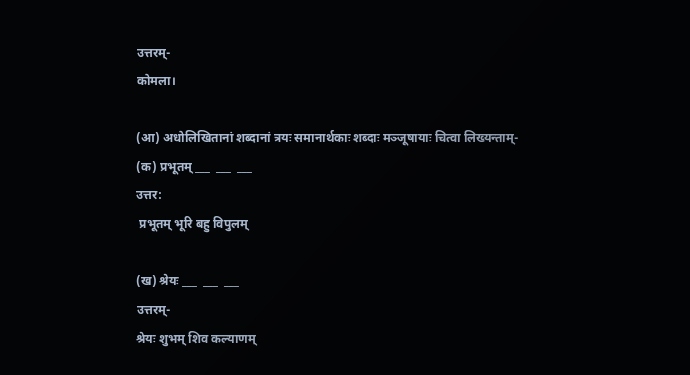उत्तरम्-
कोमला।

(आ) अधोलिखितानां शब्दानां त्रयः समानार्थकाः शब्दाः मञ्जूषायाः चित्वा लिख्यन्ताम्-
(क) प्रभूतम् ___  ___  ___
उत्तर:
 प्रभूतम् भूरि बहु विपुलम्

(ख) श्रेयः ___  ___  ___
उत्तरम्-
श्रेयः शुभम् शिव कल्याणम्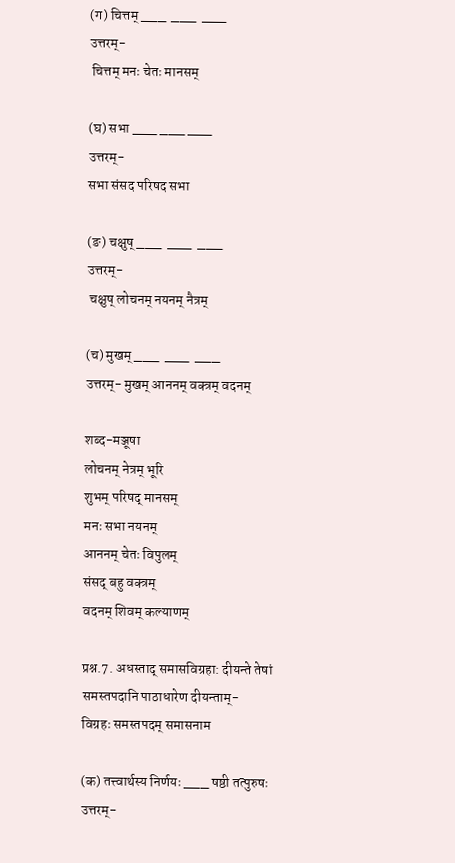(ग) चित्तम् ___  ___  ___
उत्तरम्-
 चित्तम् मनः चेतः मानसम्

(घ) सभा ___ ___ ___
उत्तरम्-
सभा संसद परिषद सभा

(ङ) चक्षुष् ___  ___  ___
उत्तरम्-
 चक्षुष् लोचनम् नयनम् नैत्रम्

(च) मुखम् ___  ___  ___
उत्तरम्- मुखम् आननम् वक्त्रम् वदनम्

शब्द-मञ्जूषा
लोचनम् नेत्रम् भूरि
शुभम् परिषद् मानसम्
मनः सभा नयनम्
आननम् चेतः विपुलम्
संसद् बहु वक्त्रम्
वदनम् शिवम् कल्याणम्

प्रश्न.7. अधस्ताद् समासविग्रहा: दीयन्ते तेषां समस्तपदानि पाठाधारेण दीयन्ताम्-
विग्रहः समस्तपदम् समासनाम

(क) तत्त्वार्थस्य निर्णयः ___ षष्ठी तत्पुरुषः
उत्तरम्-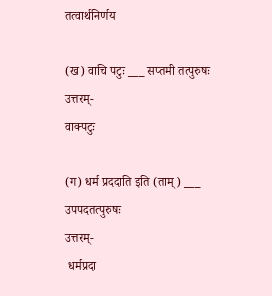तत्वार्थनिर्णय

(ख) वाचि पटुः ___ सप्तमी तत्पुरुषः
उत्तरम्-
वाक्पटुः

(ग) धर्म प्रददाति इति (ताम्) ___ उपपदतत्पुरुषः
उत्तरम्-
 धर्मप्रदा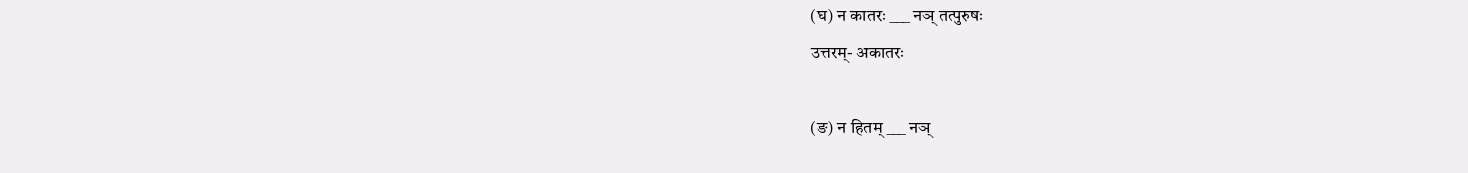(घ) न कातरः ___ नञ् तत्पुरुषः
उत्तरम्- अकातरः

(ङ) न हितम् ___ नञ्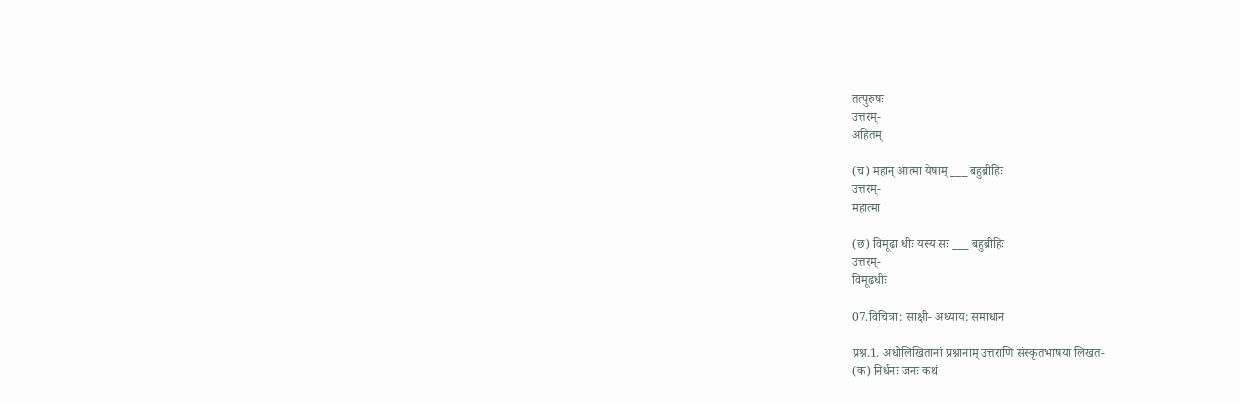तत्पुरुषः
उत्तरम्-
अहितम्

(च) महान् आत्मा येषाम् ___ बहुब्रीहिः
उत्तरम्-
महात्मा

(छ) विमूढा धीः यस्य सः ___ बहुब्रीहिः
उत्तरम्-
विमूढधीः

07.विचित्रा: साक्षी- अध्याय: समाधान

प्रश्न.1. अधोलिखितानां प्रश्नानाम् उत्तराणि संस्कृतभाषया लिखत-
(क) निर्धनः जनः कथं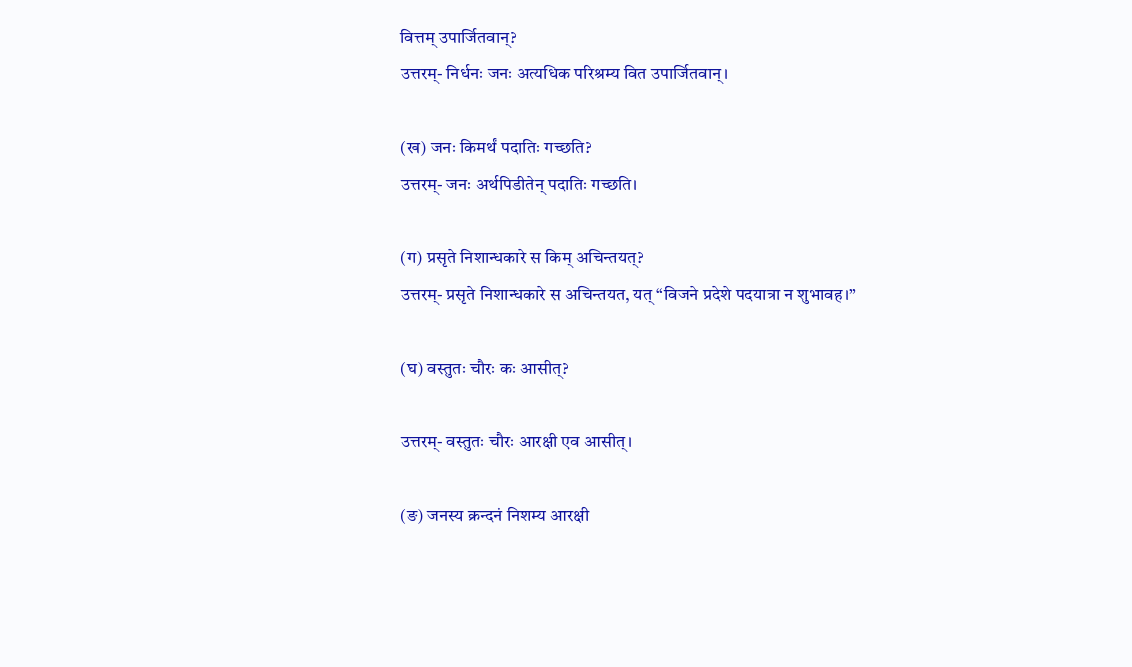वित्तम् उपार्जितवान्?
उत्तरम्- निर्धनः जनः अत्यधिक परिश्रम्य वित उपार्जितवान्।

(ख) जनः किमर्थं पदातिः गच्छति?
उत्तरम्- जनः अर्थपिडीतेन् पदातिः गच्छति।

(ग) प्रसृते निशान्धकारे स किम् अचिन्तयत्?
उत्तरम्- प्रसृते निशान्धकारे स अचिन्तयत, यत् “विजने प्रदेशे पदयात्रा न शुभावह।”

(घ) वस्तुतः चौरः कः आसीत्?

उत्तरम्- वस्तुतः चौरः आरक्षी एव आसीत्।

(ङ) जनस्य क्रन्दनं निशम्य आरक्षी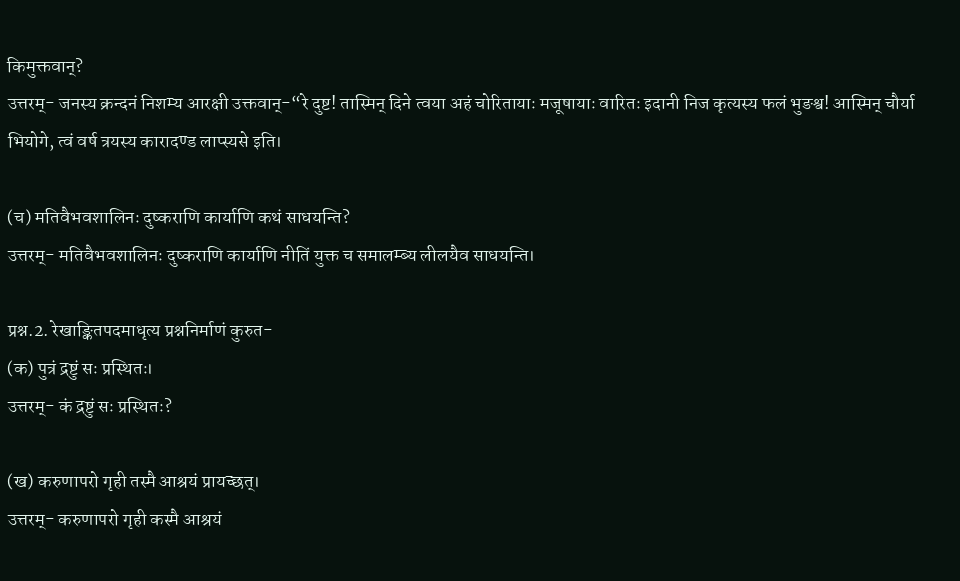किमुक्तवान्?
उत्तरम्- जनस्य क्रन्दनं निशम्य आरक्षी उक्तवान्-“रे दुष्ट! तास्मिन् दिने त्वया अहं चोरितायाः मजूषायाः वारितः इदानी निज कृत्यस्य फलं भुङश्व! आस्मिन् चौर्या भियोगे, त्वं वर्ष त्रयस्य कारादण्ड लाप्स्यसे इति।

(च) मतिवैभवशालिनः दुष्कराणि कार्याणि कथं साधयन्ति?
उत्तरम्- मतिवैभवशालिनः दुष्कराणि कार्याणि नीतिं युक्त च समालम्ब्य लीलयैव साधयन्ति।

प्रश्न.2. रेखाङ्कितपदमाधृत्य प्रश्ननिर्माणं कुरुत-
(क) पुत्रं द्रष्टुं सः प्रस्थितः।
उत्तरम्- कं द्रष्टुं सः प्रस्थितः?

(ख) करुणापरो गृही तस्मै आश्रयं प्रायच्छत्।
उत्तरम्- करुणापरो गृही कस्मै आश्रयं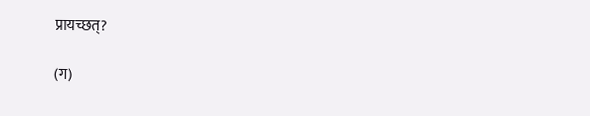प्रायच्छत्?

(ग)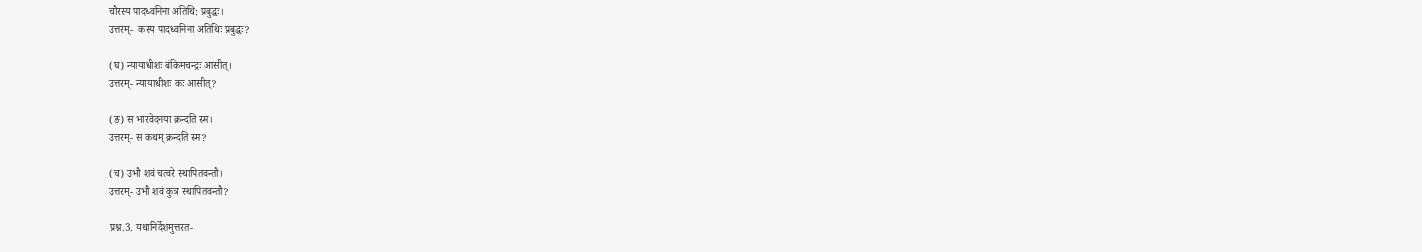चौरस्य पादध्वनिना अतिथि: प्रबुद्धः।
उत्तरम्-  कस्य पादध्वनिना अतिथिः प्रबुद्धः?

(घ) न्यायाधीशः बंकिमचन्द्रः आसीत्।
उत्तरम्- न्यायाधीशः कः आसीत्?

(ङ) स भारवेदनया क्रन्दति स्म।
उत्तरम्- स कथम् क्रन्दति स्म?

(च) उभौ शवं चत्वरे स्थापितवन्तौ।
उत्तरम्- उभौ शवं कुत्र स्थापितवन्तौ?

प्रश्न.3. यथानिर्देशमुत्तरत-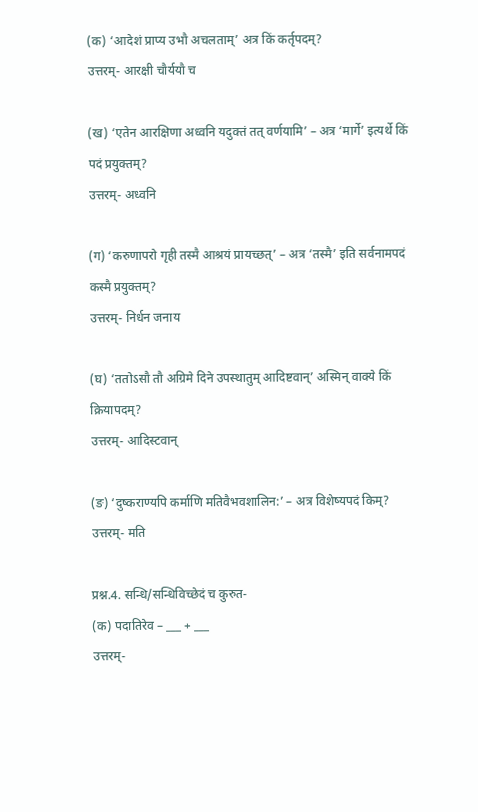(क) ‘आदेशं प्राप्य उभौ अचलताम्’ अत्र किं कर्तृपदम्?
उत्तरम्- आरक्षी चौर्ययौ च

(ख) ‘एतेन आरक्षिणा अध्वनि यदुक्तं तत् वर्णयामि’ – अत्र ‘मार्गे’ इत्यर्थे किं पदं प्रयुक्तम्?
उत्तरम्- अध्वनि

(ग) ‘करुणापरो गृही तस्मै आश्रयं प्रायच्छत्’ – अत्र ‘तस्मै’ इति सर्वनामपदं कस्मै प्रयुक्तम्?
उत्तरम्- निर्धन जनाय

(घ) ‘ततोऽसौ तौ अग्रिमे दिने उपस्थातुम् आदिष्टवान्’ अस्मिन् वाक्ये किं क्रियापदम्?
उत्तरम्- आदिस्टवान्

(ङ) ‘दुष्कराण्यपि कर्माणि मतिवैभवशालिन:’ – अत्र विशेष्यपदं किम्?
उत्तरम्- मति

प्रश्न.4. सन्धि/सन्धिविच्छेदं च कुरुत-
(क) पदातिरेव – ___ + ___
उत्तरम्-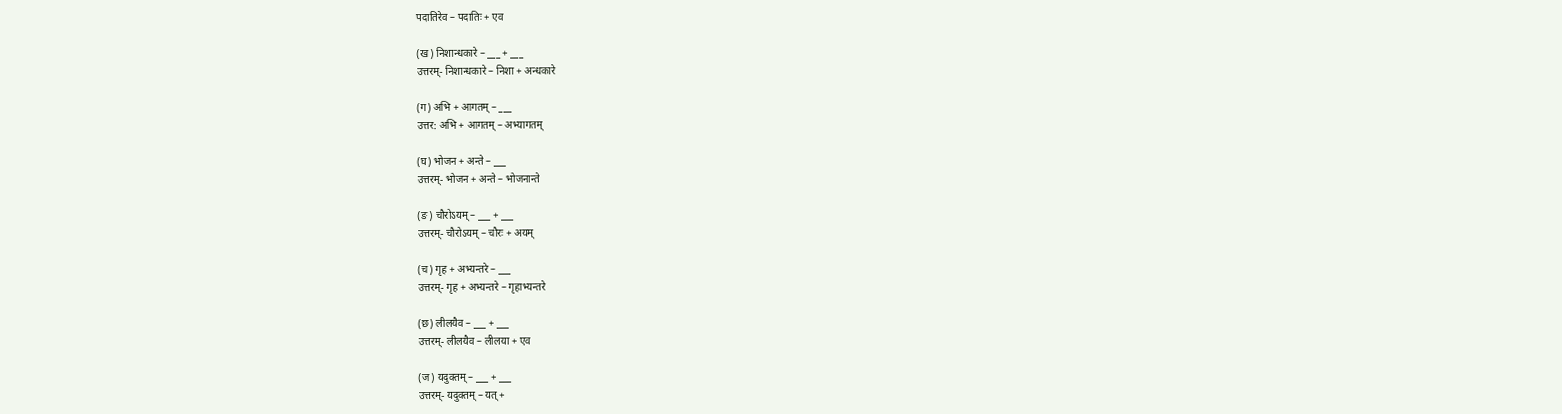पदातिरेव – पदातिः + एव

(ख) निशान्धकारे – ___ + ___
उत्तरम्- निशान्धकारे – निशा + अन्धकारे

(ग) अभि + आगतम् – ___
उत्तर: अभि + आगतम् – अभ्यागतम्

(घ) भोजन + अन्ते – ___
उत्तरम्- भोजन + अन्ते – भोजनान्ते

(ङ) चौरोऽयम् – ___ + ___
उत्तरम्- चौरोऽयम् – चौरः + अयम्

(च) गृह + अभ्यन्तरे – ___
उत्तरम्- गृह + अभ्यन्तरे – गृहाभ्यन्तरे

(छ) लीलयैव – ___ + ___
उत्तरम्- लीलयैव – लीलया + एव

(ज) यदुक्तम् – ___ + ___
उत्तरम्- यदुक्तम् – यत् +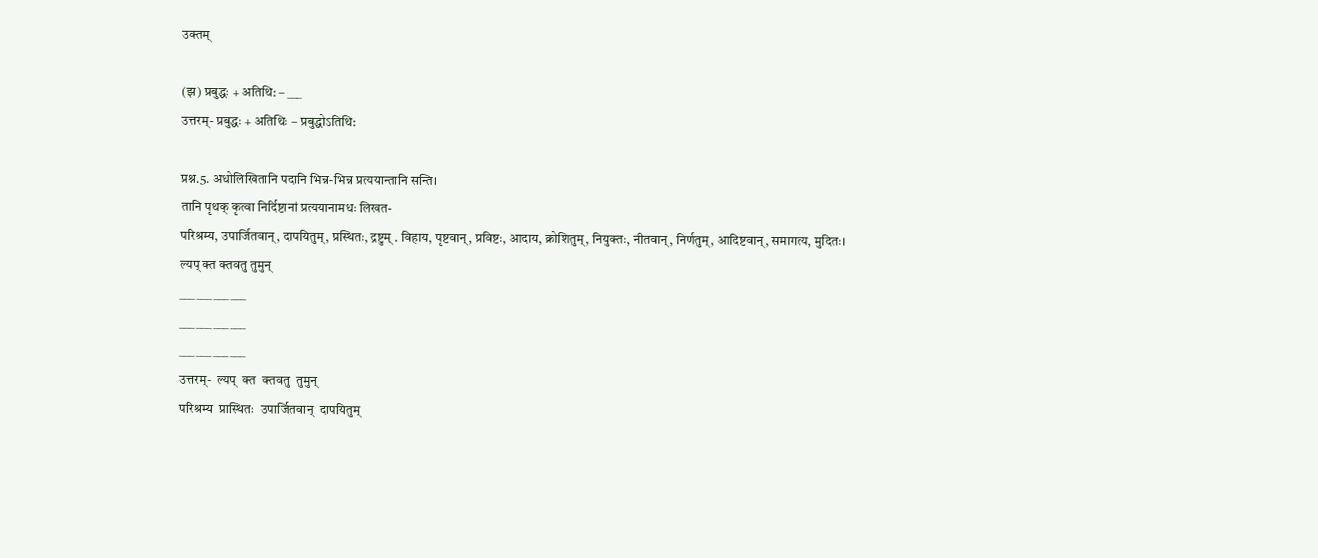उक्तम्

(झ) प्रबुद्धः + अतिथि: – ___
उत्तरम्- प्रबुद्धः + अतिथिः – प्रबुद्धोऽतिथि:

प्रश्न.5. अधोलिखितानि पदानि भिन्न-भिन्न प्रत्ययान्तानि सन्ति।
तानि पृथक् कृत्वा निर्दिष्टानां प्रत्ययानामधः लिखत-
परिश्रम्य, उपार्जितवान्, दापयितुम्, प्रस्थितः, द्रष्टुम् . विहाय, पृष्टवान्, प्रविष्टः, आदाय, क्रोशितुम्, नियुक्तः, नीतवान्, निर्णतुम्, आदिष्टवान्, समागत्य, मुदितः।
ल्यप् क्त क्तवतु तुमुन्
___ ___ ___ ___
___ ___ ___ ___
___ ___ ___ ___
उत्तरम्-  ल्यप्  क्त  क्तवतु  तुमुन्
परिश्रम्य  प्रास्थितः  उपार्जितवान्  दापयितुम्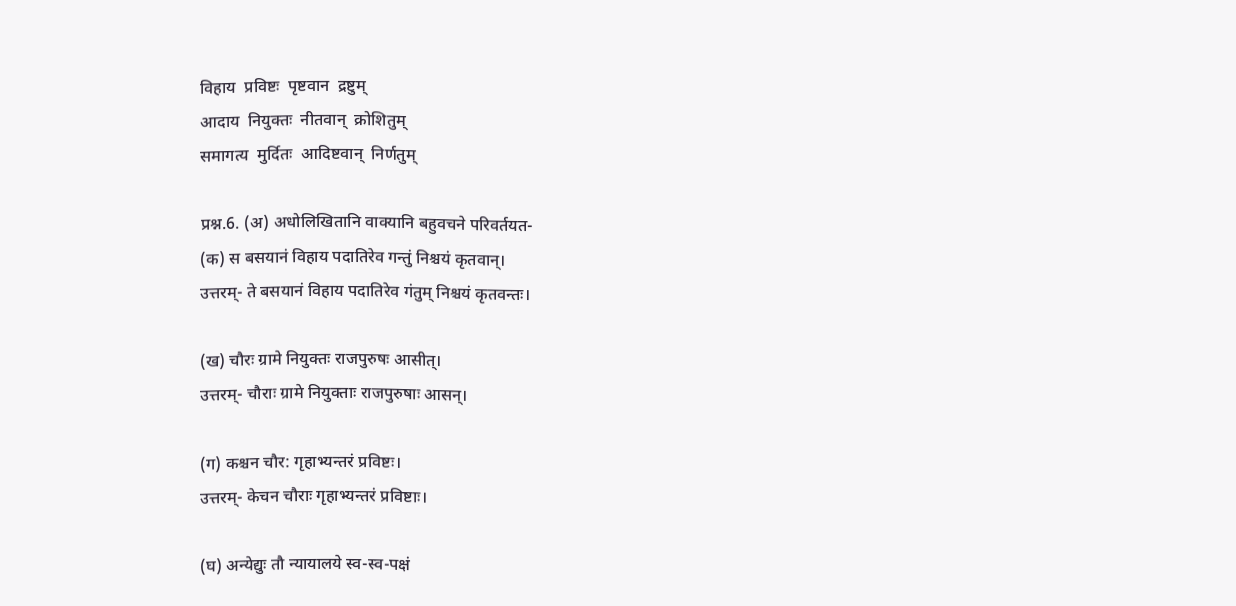विहाय  प्रविष्टः  पृष्टवान  द्रष्टुम्
आदाय  नियुक्तः  नीतवान्  क्रोशितुम्
समागत्य  मुर्दितः  आदिष्टवान्  निर्णतुम्

प्रश्न.6. (अ) अधोलिखितानि वाक्यानि बहुवचने परिवर्तयत-
(क) स बसयानं विहाय पदातिरेव गन्तुं निश्चयं कृतवान्।
उत्तरम्- ते बसयानं विहाय पदातिरेव गंतुम् निश्चयं कृतवन्तः।

(ख) चौरः ग्रामे नियुक्तः राजपुरुषः आसीत्।
उत्तरम्- चौराः ग्रामे नियुक्ताः राजपुरुषाः आसन्।

(ग) कश्चन चौर: गृहाभ्यन्तरं प्रविष्टः।
उत्तरम्- केचन चौराः गृहाभ्यन्तरं प्रविष्टाः।

(घ) अन्येद्युः तौ न्यायालये स्व-स्व-पक्षं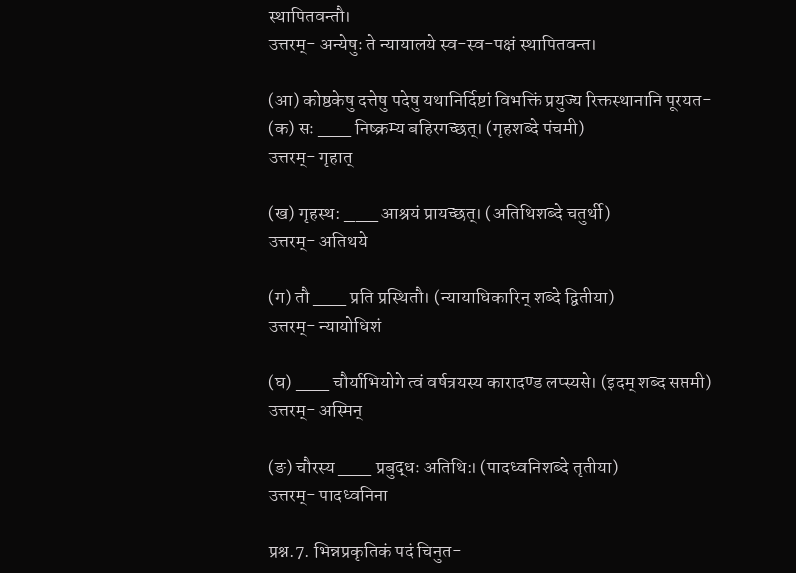स्थापितवन्तौ।
उत्तरम्- अन्येषुः ते न्यायालये स्व-स्व-पक्षं स्थापितवन्त।

(आ) कोष्ठकेषु दत्तेषु पदेषु यथानिर्दिष्टां विभक्तिं प्रयुज्य रिक्तस्थानानि पूरयत-
(क) सः ___ निष्क्रम्य बहिरगच्छत्। (गृहशब्दे पंचमी)
उत्तरम्- गृहात्

(ख) गृहस्थ: ___ आश्रयं प्रायच्छत्। (अतिथिशब्दे चतुर्थी)
उत्तरम्- अतिथये

(ग) तौ ___ प्रति प्रस्थितौ। (न्यायाधिकारिन् शब्दे द्वितीया)
उत्तरम्- न्यायोधिशं

(घ) ___ चौर्याभियोगे त्वं वर्षत्रयस्य कारादण्ड लप्स्यसे। (इदम् शब्द सप्तमी)
उत्तरम्- अस्मिन्

(ङ) चौरस्य ___ प्रबुद्धः अतिथि:। (पादध्वनिशब्दे तृतीया)
उत्तरम्- पादध्वनिना

प्रश्न.7. भिन्नप्रकृतिकं पदं चिनुत-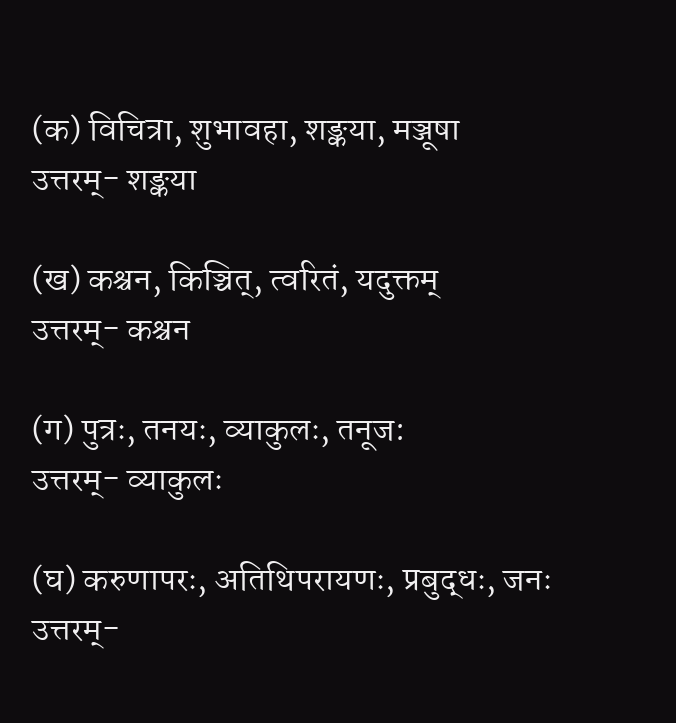(क) विचित्रा, शुभावहा, शङ्कया, मञ्जूषा
उत्तरम्- शङ्कया

(ख) कश्चन, किञ्चित्, त्वरितं, यदुक्तम्
उत्तरम्- कश्चन

(ग) पुत्रः, तनयः, व्याकुलः, तनूज:
उत्तरम्- व्याकुलः

(घ) करुणापरः, अतिथिपरायणः, प्रबुद्धः, जनः
उत्तरम्-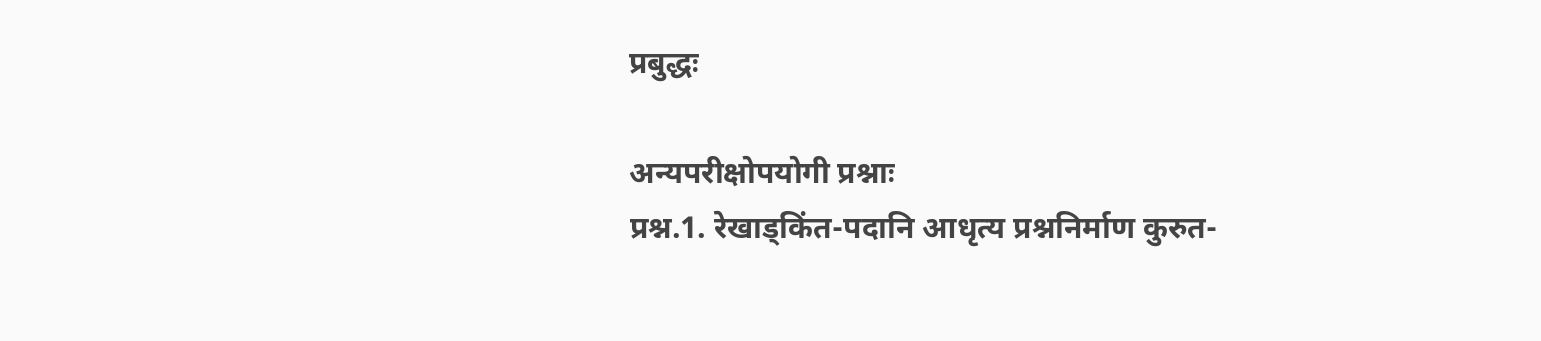प्रबुद्धः

अन्यपरीक्षोपयोगी प्रश्नाः
प्रश्न.1. रेखाड्किंत-पदानि आधृत्य प्रश्ननिर्माण कुरुत-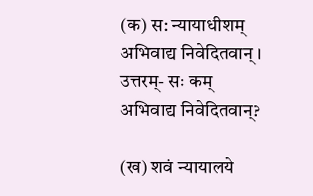(क) स: न्यायाधीशम् अभिवाद्य निवेदितवान्।
उत्तरम्- सः कम् अभिवाद्य निवेदितवान्?

(ख) शवं न्यायालये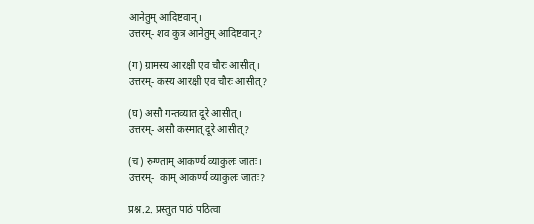आनेतुम् आदिष्टवान्।
उत्तरम्- शव कुत्र आनेतुम् आदिष्टवान्?

(ग) ग्रामस्य आरक्षी एव चौरः आसीत्।
उत्तरम्- कस्य आरक्षी एव चौरः आसीत्?

(घ) असौ गन्तव्यात दूरे आसीत्।
उत्तरम्- असौ कस्मात् दूरे आसीत्?

(च) रुग्ण्ताम् आकर्ण्य व्याकुलः जातः।
उत्तरम्-  काम् आकर्ण्य व्याकुलः जातः?

प्रश्न.2. प्रस्तुत पाठं पठित्वा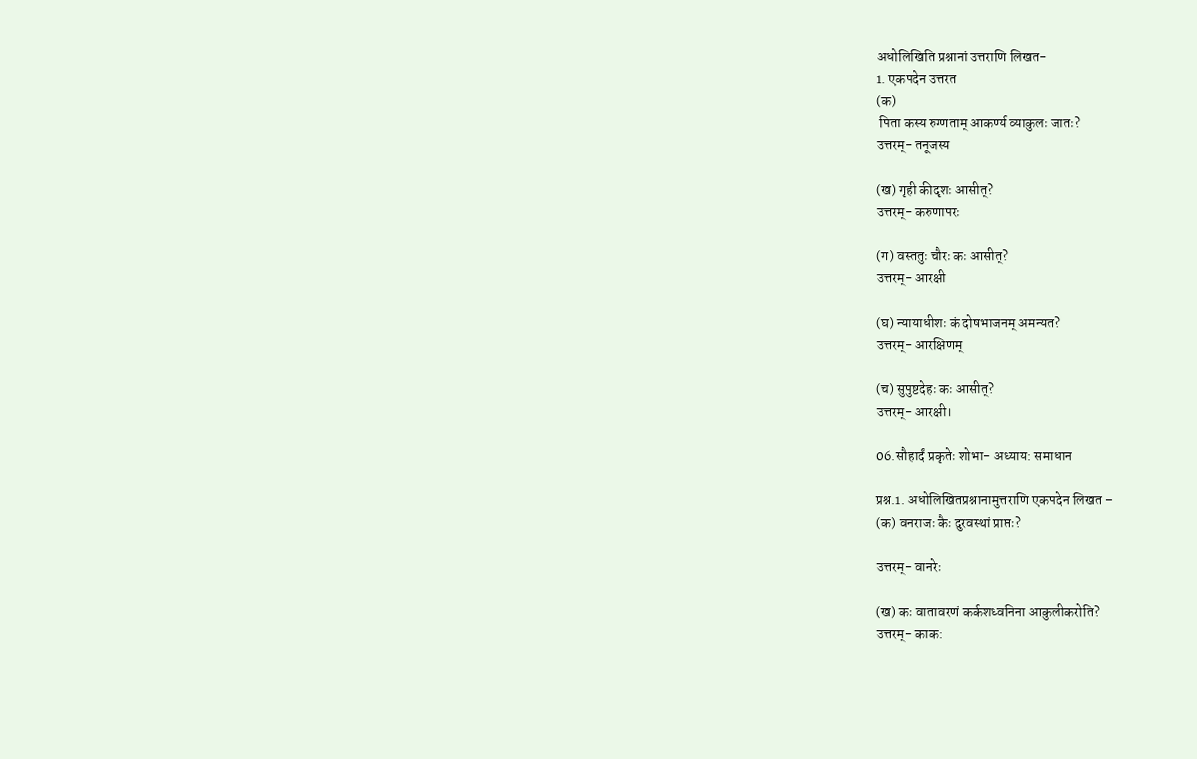अधोलिखिति प्रश्नानां उत्तराणि लिखत-
1. एकपदेन उत्तरत
(क)
 पिता कस्य रुग्णताम् आकर्ण्य व्याकुलः जातः?
उत्तरम्- तनूजस्य

(ख) गृही कीदृशः आसीत्?
उत्तरम्- करुणापरः

(ग) वस्ततुः चौरः कः आसीत्?
उत्तरम्- आरक्षी

(घ) न्यायाधीशः कं दोषभाजनम् अमन्यत?
उत्तरम्- आरक्षिणम्

(च) सुपुष्टदेहः कः आसीत्?
उत्तरम्- आरक्षी।

06.सौहार्दं प्रकृतेः शोभा- अध्याय: समाधान

प्रश्न.1. अधोलिखितप्रश्नानामुत्तराणि एकपदेन लिखत –
(क) वनराजः कैः दुरवस्थां प्राप्तः?

उत्तरम्- वानरेः

(ख) कः वातावरणं कर्कशध्वनिना आकुलीकरोति?
उत्तरम्- काक: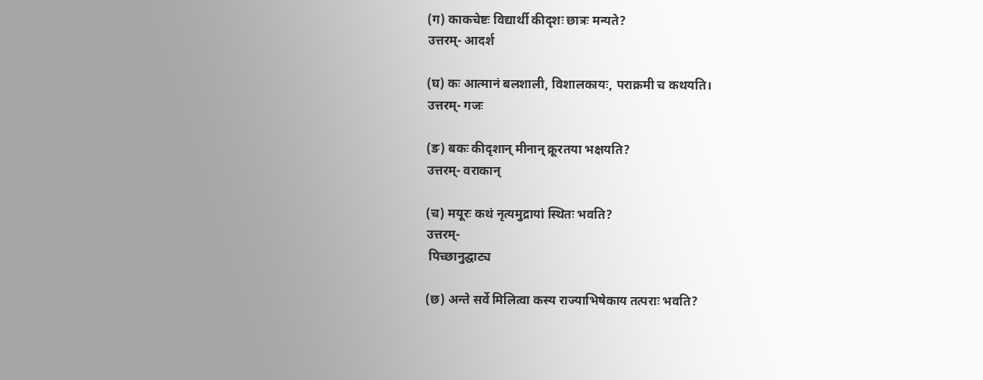(ग) काकचेष्टः विद्यार्थी कीदृशः छात्रः मन्यते?
उत्तरम्- आदर्श

(घ) कः आत्मानं बलशाली, विशालकायः, पराक्रमी च कथयति।
उत्तरम्- गजः

(ङ) बकः कीदृशान् मीनान् क्रूरतया भक्षयति?
उत्तरम्- वराकान्

(च) मयूरः कथं नृत्यमुद्रायां स्थितः भवति?
उत्तरम्-
 पिच्छानुद्घाट्य

(छ) अन्ते सर्वे मिलित्वा कस्य राज्याभिषेकाय तत्पराः भवति?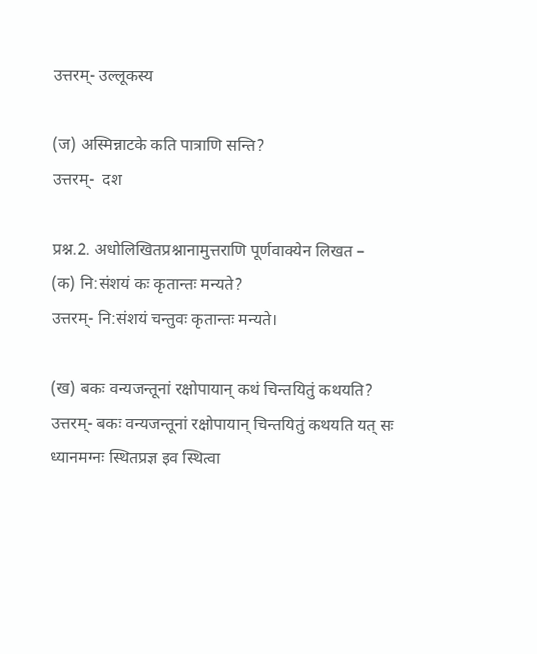उत्तरम्- उल्लूकस्य

(ज) अस्मिन्नाटके कति पात्राणि सन्ति?
उत्तरम्-  दश

प्रश्न.2. अधोलिखितप्रश्नानामुत्तराणि पूर्णवाक्येन लिखत –
(क) नि:संशयं कः कृतान्तः मन्यते?
उत्तरम्- नि:संशयं चन्तुवः कृतान्तः मन्यते।

(ख) बकः वन्यजन्तूनां रक्षोपायान् कथं चिन्तयितुं कथयति?
उत्तरम्- बकः वन्यजन्तूनां रक्षोपायान् चिन्तयितुं कथयति यत् सः ध्यानमग्नः स्थितप्रज्ञ इव स्थित्वा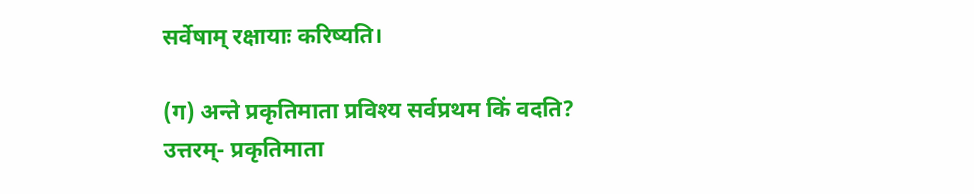सर्वेषाम् रक्षायाः करिष्यति।

(ग) अन्ते प्रकृतिमाता प्रविश्य सर्वप्रथम किं वदति?
उत्तरम्- प्रकृतिमाता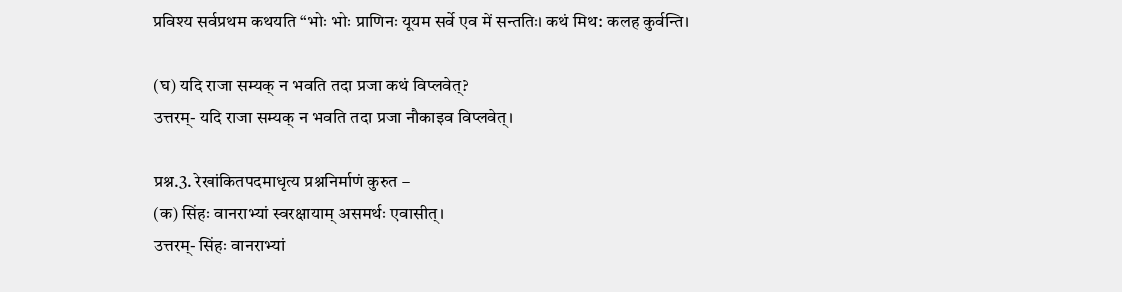प्रविश्य सर्वप्रथम कथयति “भोः भोः प्राणिनः यूयम सर्वे एव में सन्ततिः। कथं मिथ: कलह कुर्वन्ति।

(घ) यदि राजा सम्यक् न भवति तदा प्रजा कथं विप्लवेत्?
उत्तरम्- यदि राजा सम्यक् न भवति तदा प्रजा नौकाइव विप्लवेत्।

प्रश्न.3. रेखांकितपदमाधृत्य प्रश्ननिर्माणं कुरुत –
(क) सिंहः वानराभ्यां स्वरक्षायाम् असमर्थः एवासीत्।
उत्तरम्- सिंहः वानराभ्यां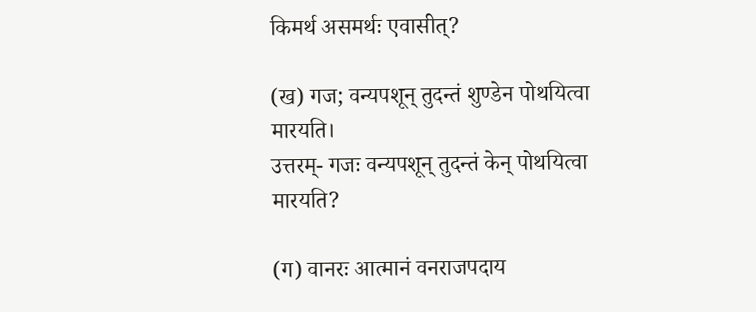किमर्थ असमर्थः एवासीत्?

(ख) गज; वन्यपशून् तुदन्तं शुण्डेन पोथयित्वा मारयति।
उत्तरम्- गजः वन्यपशून् तुदन्तं केन् पोथयित्वा मारयति?

(ग) वानरः आत्मानं वनराजपदाय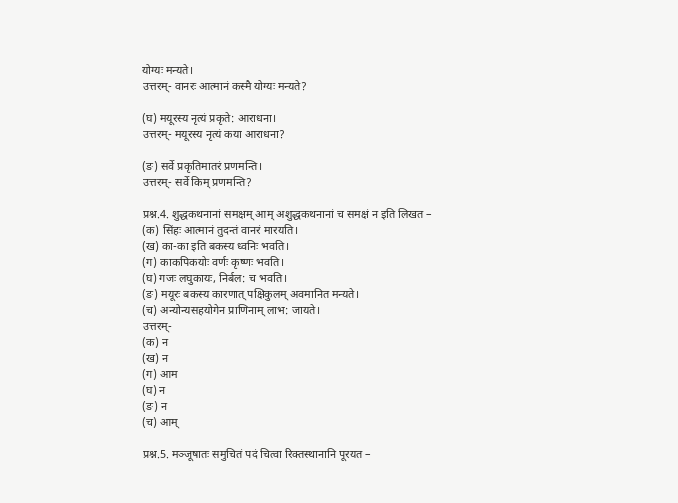योग्यः मन्यते।
उत्तरम्- वानरः आत्मानं कस्मै योग्यः मन्यते?

(घ) मयूरस्य नृत्यं प्रकृते: आराधना।
उत्तरम्- मयूरस्य नृत्यं कया आराधना?

(ङ) सर्वे प्रकृतिमातरं प्रणमन्ति।
उत्तरम्- सर्वे किम् प्रणमन्ति?

प्रश्न.4. शुद्धकथनानां समक्षम् आम् अशुद्धकथनानां च समक्षं न इति लिखत –
(क) सिंहः आत्मानं तुदन्तं वानरं मारयति।
(ख) का-का इति बकस्य ध्वनिः भवति।
(ग) काकपिकयोः वर्णः कृष्णः भवति।
(घ) गजः लघुकायः, निर्बल: च भवति।
(ङ) मयूरः बकस्य कारणात् पक्षिकुलम् अवमानित मन्यते।
(च) अन्योन्यसहयोगेन प्राणिनाम् लाभ: जायते।
उत्तरम्-
(क) न
(ख) न
(ग) आम
(घ) न
(ङ) न
(च) आम्

प्रश्न.5. मञ्जूषातः समुचितं पदं चित्वा रिक्तस्थानानि पूरयत –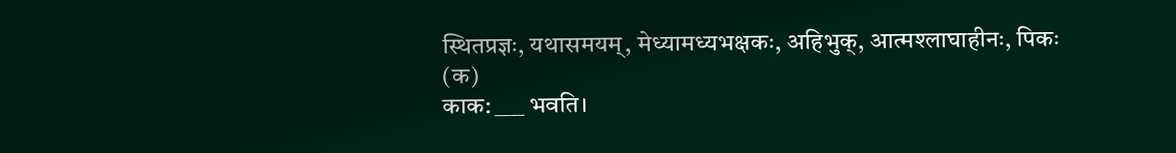स्थितप्रज्ञः, यथासमयम्, मेध्यामध्यभक्षकः, अहिभुक्, आत्मश्लाघाहीनः, पिकः
(क)
काक: ___ भवति।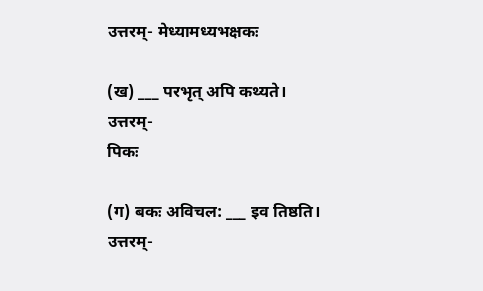उत्तरम्- मेध्यामध्यभक्षकः

(ख) ___ परभृत् अपि कथ्यते।
उत्तरम्-
पिकः

(ग) बकः अविचल: ___ इव तिष्ठति।
उत्तरम्-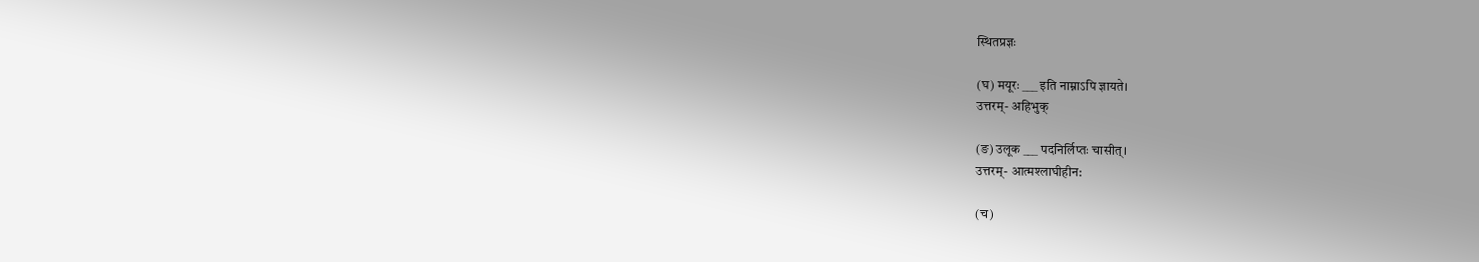स्थितप्रज्ञः

(घ) मयूरः ___ इति नाम्नाऽपि ज्ञायते।
उत्तरम्- अहिभुक्

(ङ) उलूक ___ पदनिर्लिप्तः चासीत्।
उत्तरम्- आत्मश्लाघीहीन:

(च)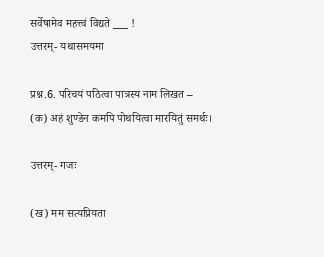सर्वेषामेव महत्त्वं विद्यते ___ !
उत्तरम्- यथासमयमा

प्रश्न.6. परिचयं पठित्वा पात्रस्य नाम लिखत –
(क) अहं शुण्डेन कमपि पोथयित्वा मारयितुं समर्थः।

उत्तरम्- गजः

(ख) मम सत्यप्रियता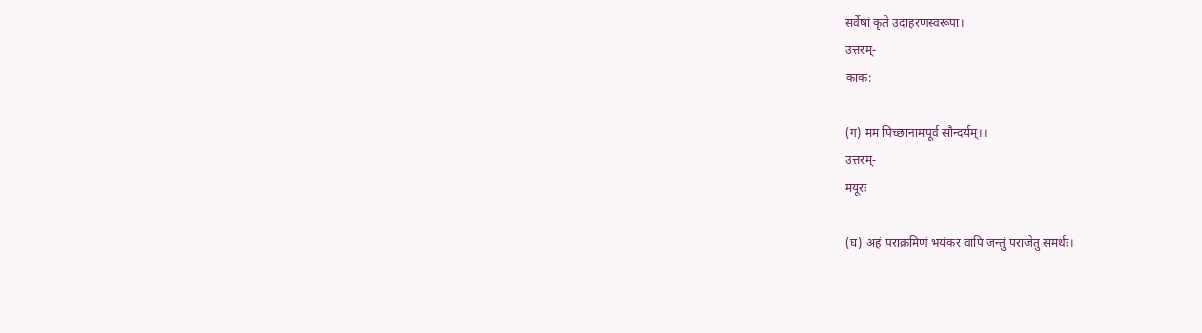सर्वेषां कृते उदाहरणस्वरूपा।
उत्तरम्-
काक:

(ग) मम पिच्छानामपूर्व सौन्दर्यम्।।
उत्तरम्-
मयूरः

(घ) अहं पराक्रमिणं भयंकर वापि जन्तुं पराजेतु समर्थः।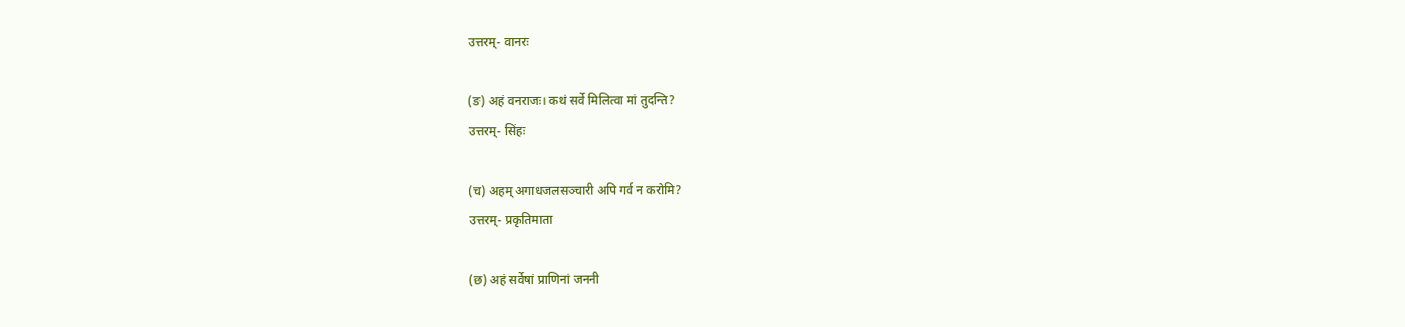उत्तरम्- वानरः

(ङ) अहं वनराजः। कथं सर्वे मिलित्वा मां तुदन्ति?
उत्तरम्- सिंहः

(च) अहम् अगाधजलसञ्चारी अपि गर्व न करोमि?
उत्तरम्- प्रकृतिमाता

(छ) अहं सर्वेषां प्राणिनां जननी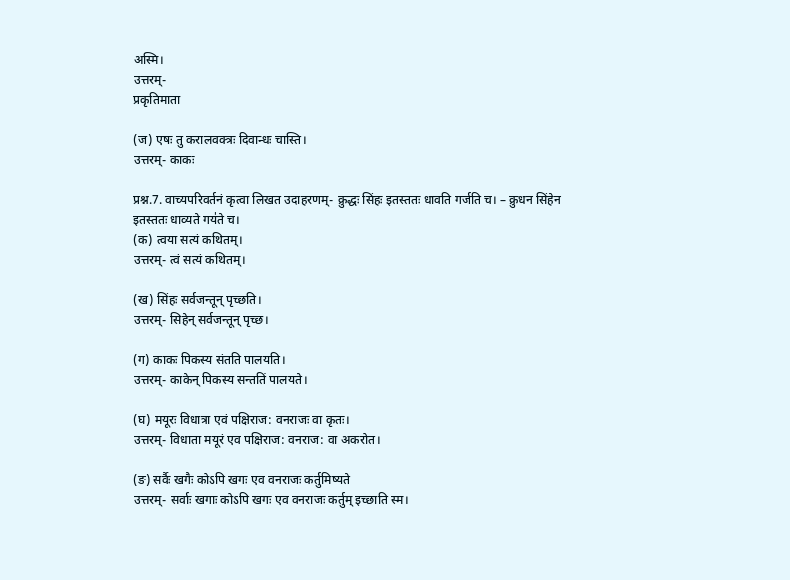अस्मि।
उत्तरम्-
प्रकृतिमाता

(ज) एषः तु करालवक्त्रः दिवान्धः चास्ति।
उत्तरम्- काकः

प्रश्न.7. वाच्यपरिवर्तनं कृत्वा लिखत उदाहरणम्- क्रुद्धः सिंहः इतस्ततः धावति गर्जति च। – क्रुधन सिंहेन इतस्ततः धाव्यते गय॑ते च।
(क) त्वया सत्यं कथितम्।
उत्तरम्- त्वं सत्यं कथितम्।

(ख) सिंहः सर्वजन्तून् पृच्छति।
उत्तरम्- सिहेन् सर्वजन्तून् पृच्छ।

(ग) काकः पिकस्य संतति पालयति।
उत्तरम्- काकेन् पिकस्य सन्ततिं पालयते।

(घ) मयूरः विधात्रा एवं पक्षिराज: वनराजः वा कृतः।
उत्तरम्- विधाता मयूरं एव पक्षिराज: वनराज: वा अकरोत।

(ङ) सर्वैः खगैः कोऽपि खगः एव वनराजः कर्तुमिष्यते
उत्तरम्- सर्वाः खगाः कोऽपि खगः एव वनराजः कर्तुम् इच्छाति स्म।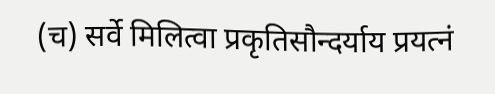(च) सर्वे मिलित्वा प्रकृतिसौन्दर्याय प्रयत्नं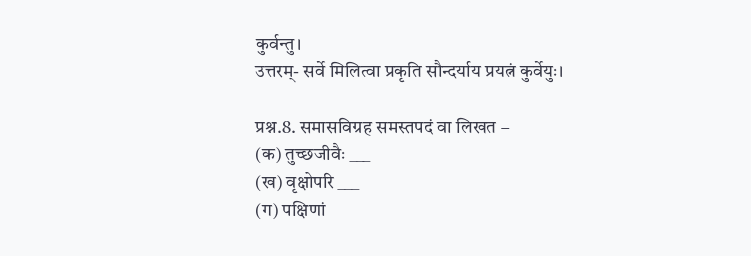कुर्वन्तु।
उत्तरम्- सर्वे मिलित्वा प्रकृति सौन्दर्याय प्रयत्नं कुर्वेयुः।

प्रश्न.8. समासविग्रह समस्तपदं वा लिखत –
(क) तुच्छजीवैः ___
(ख) वृक्षोपरि ___
(ग) पक्षिणां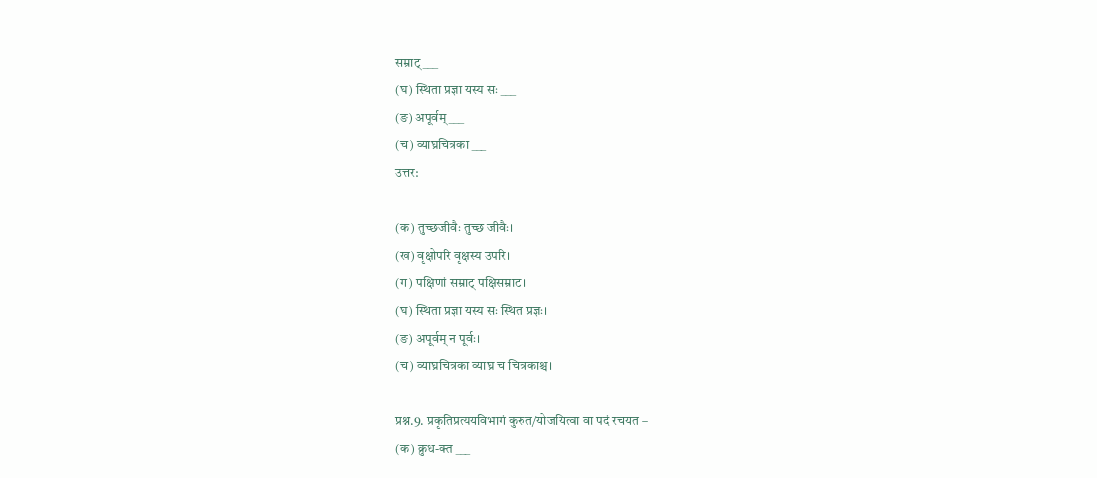सम्राट् ___
(घ) स्थिता प्रज्ञा यस्य सः ___
(ङ) अपूर्वम् ___
(च) व्याघ्रचित्रका ___
उत्तर:

(क) तुच्छजीवैः तुच्छ जीवैः।
(ख) वृक्षोपरि वृक्षस्य उपरि।
(ग) पक्षिणां सम्राट् पक्षिसम्राट।
(घ) स्थिता प्रज्ञा यस्य सः स्थित प्रज्ञः।
(ङ) अपूर्वम् न पूर्वः।
(च) व्याघ्रचित्रका व्याघ्र च चित्रकाश्च।

प्रश्न.9. प्रकृतिप्रत्ययविभागं कुरुत/योजयित्वा वा पदं रचयत –
(क) क्रुध-क्त ___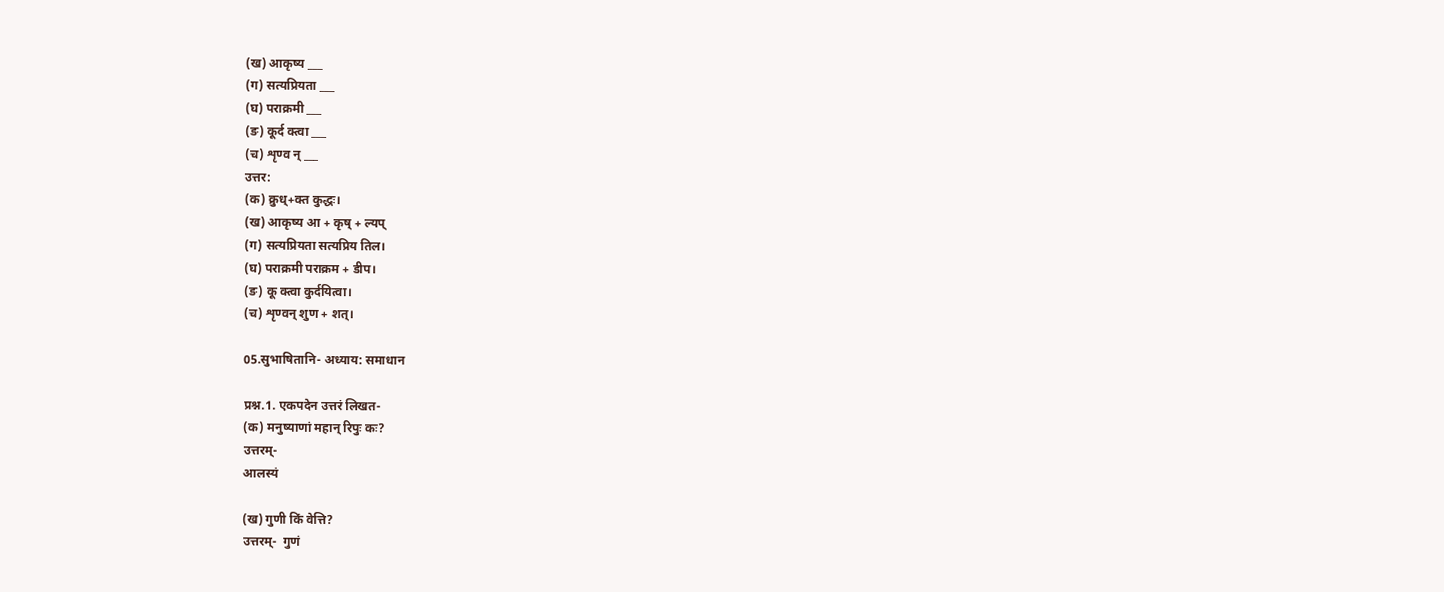(ख) आकृष्य ___
(ग) सत्यप्रियता ___
(घ) पराक्रमी ___
(ङ) कूर्द क्त्वा ___
(च) शृण्व न् ___
उत्तर:
(क) क्रुध्+क्त कुद्धः।
(ख) आकृष्य आ + कृष् + ल्यप्
(ग) सत्यप्रियता सत्यप्रिय तिल।
(घ) पराक्रमी पराक्रम + डीप।
(ङ) कू क्त्वा कुर्दयित्वा।
(च) शृण्वन् शुण + शत्।

05.सुभाषितानि- अध्याय: समाधान

प्रश्न.1. एकपदेन उत्तरं लिखत-
(क) मनुष्याणां महान् रिपुः कः?
उत्तरम्-
आलस्यं

(ख) गुणी किं वेत्ति?
उत्तरम्-  गुणं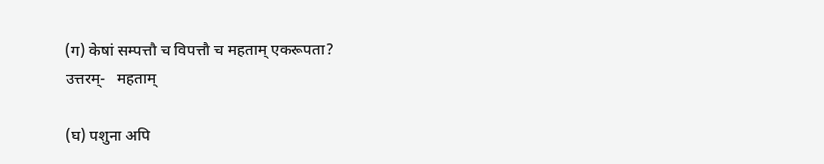(ग) केषां सम्पत्तौ च विपत्तौ च महताम् एकरूपता?
उत्तरम्-   महताम्

(घ) पशुना अपि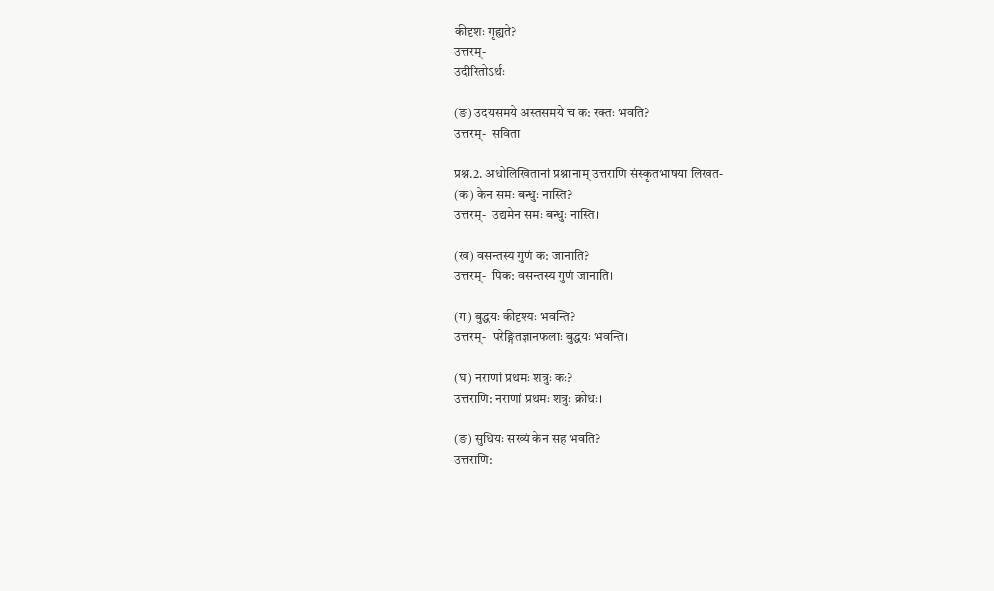कीदृशः गृह्यते?
उत्तरम्-
उदीरितोऽर्थः

(ङ) उदयसमये अस्तसमये च क: रक्तः भवति?
उत्तरम्-  सविता

प्रश्न.2. अधोलिखितानां प्रश्नानाम् उत्तराणि संस्कृतभाषया लिखत-
(क) केन समः बन्धुः नास्ति?
उत्तरम्-  उद्यमेन समः बन्धुः नास्ति।

(ख) वसन्तस्य गुणं क: जानाति?
उत्तरम्-  पिक: वसन्तस्य गुणं जानाति।

(ग) बुद्धयः कीदृश्यः भवन्ति?
उत्तरम्-  परेङ्गितज्ञानफलाः बुद्धयः भवन्ति।

(घ) नराणां प्रथमः शत्रुः कः?
उत्तराणि: नराणां प्रथमः शत्रुः क्रोधः।

(ङ) सुधियः सख्यं केन सह भवति?
उत्तराणि: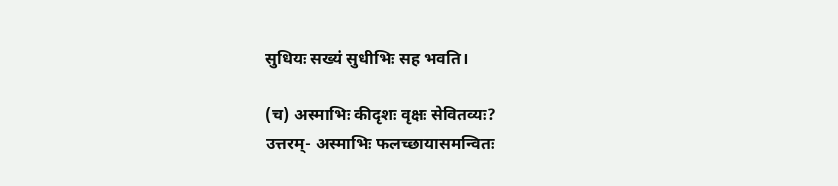सुधियः सख्यं सुधीभिः सह भवति।

(च) अस्माभिः कीदृशः वृक्षः सेवितव्यः?
उत्तरम्- अस्माभिः फलच्छायासमन्वितः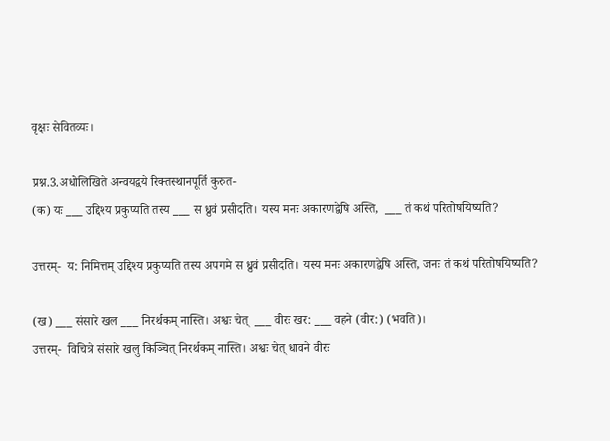वृक्षः सेवितव्यः।

प्रश्न.3.अधोलिखिते अन्वयद्वये रिक्तस्थानपूर्ति कुरुत-
(क) यः ___ उद्दिश्य प्रकुप्यति तस्य ___ स ध्रुवं प्रसीदति। यस्य मनः अकारणद्वेषि अस्ति,  ___ तं कथं परितोषयिष्यति?

उत्तरम्-  य: निमित्तम् उद्दिश्य प्रकुप्यति तस्य अपगमे स ध्रुवं प्रसीदति। यस्य मनः अकारणद्वेषि अस्ति, जनः तं कथं परितोषयिष्यति?

(ख) ___ संसारे खल ___ निरर्थकम् नास्ति। अश्वः चेत्  ___ वीरः खर: ___ वहने (वीर:) (भवति)।
उत्तरम्-  विचित्रे संसारे खलु किञ्चित् निरर्थकम् नास्ति। अश्वः चेत् धावने वीरः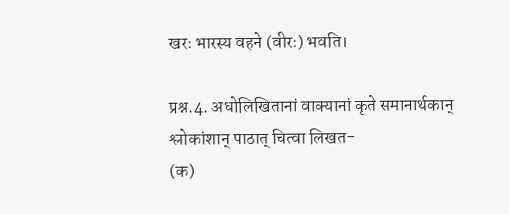खरः भारस्य वहने (वीरः) भवति।

प्रश्न.4. अधोलिखितानां वाक्यानां कृते समानार्थकान् श्लोकांशान् पाठात् चित्वा लिखत-
(क)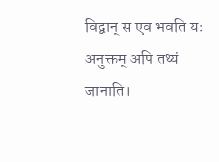विद्वान् स एव भवति यः अनुक्तम् अपि तथ्यं जानाति।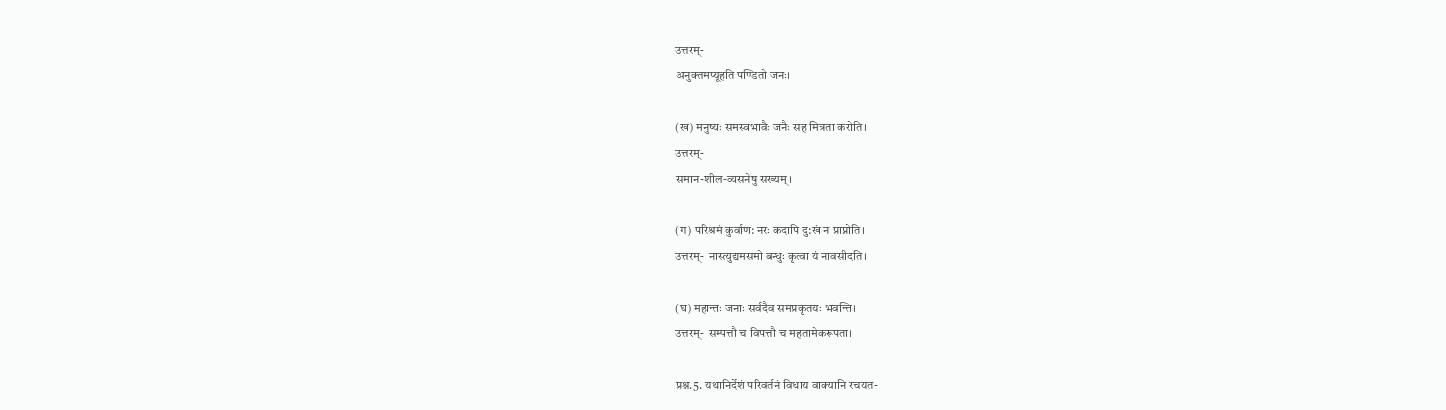उत्तरम्-
अनुक्तमप्यूहति पण्डितो जनः।

(ख) मनुष्यः समस्वभावैः जनैः सह मित्रता करोति।
उत्तरम्-
समान-शील-व्यसनेषु सख्यम्।

(ग) परिश्रमं कुर्वाण: नरः कदापि दु:खं न प्राप्नोति।
उत्तरम्-  नास्त्युद्यमसमो बन्धुः कृत्वा यं नावसीदति।

(घ) महान्तः जनाः सर्वदैव समप्रकृतयः भवन्ति।
उत्तरम्-  सम्पत्तौ च विपत्तौ च महतामेकरूपता।

प्रश्न.5. यथानिर्देशं परिवर्तनं विधाय वाक्यानि रचयत-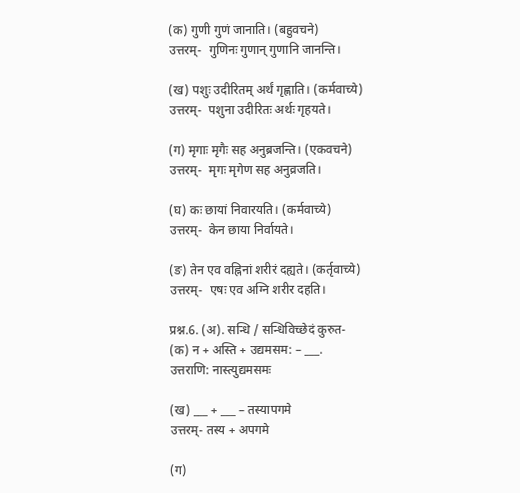(क) गुणी गुणं जानाति। (बहुवचने)
उत्तरम्-  गुणिनः गुणान् गुणानि जानन्ति।

(ख) पशुः उदीरितम् अर्थं गृह्णाति। (कर्मवाच्ये)
उत्तरम्-  पशुना उदीरितः अर्थः गृहयते।

(ग) मृगाः मृगैः सह अनुब्रजन्ति। (एकवचने)
उत्तरम्-  मृगः मृगेण सह अनुव्रजति।

(घ) कः छायां निवारयति। (कर्मवाच्ये)
उत्तरम्-  केन छाया निर्वायते।

(ङ) तेन एव वह्निनां शरीरं दह्यते। (कर्तृवाच्ये)
उत्तरम्-  एषः एव अग्नि शरीर दहति।

प्रश्न.6. (अ). सन्धि / सन्धिविच्छेदं कुरुत-
(क) न + अस्ति + उद्यमसम: – ___.
उत्तराणि: नास्त्युद्यमसमः

(ख) ___ + ___ – तस्यापगमे
उत्तरम्- तस्य + अपगमे

(ग)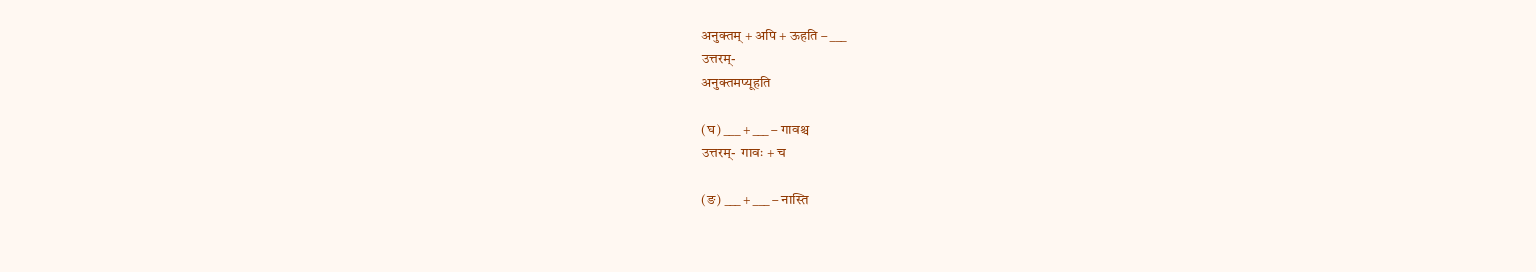अनुक्तम् + अपि + ऊहति – ___
उत्तरम्-
अनुक्तमप्यूहति

(घ) ___ + ___ – गावश्च
उत्तरम्-  गावः + च

(ङ) ___ + ___ – नास्ति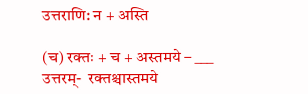उत्तराणि: न + अस्ति

(च) रक्तः + च + अस्तमये – ___
उत्तरम्-  रक्तश्चास्तमये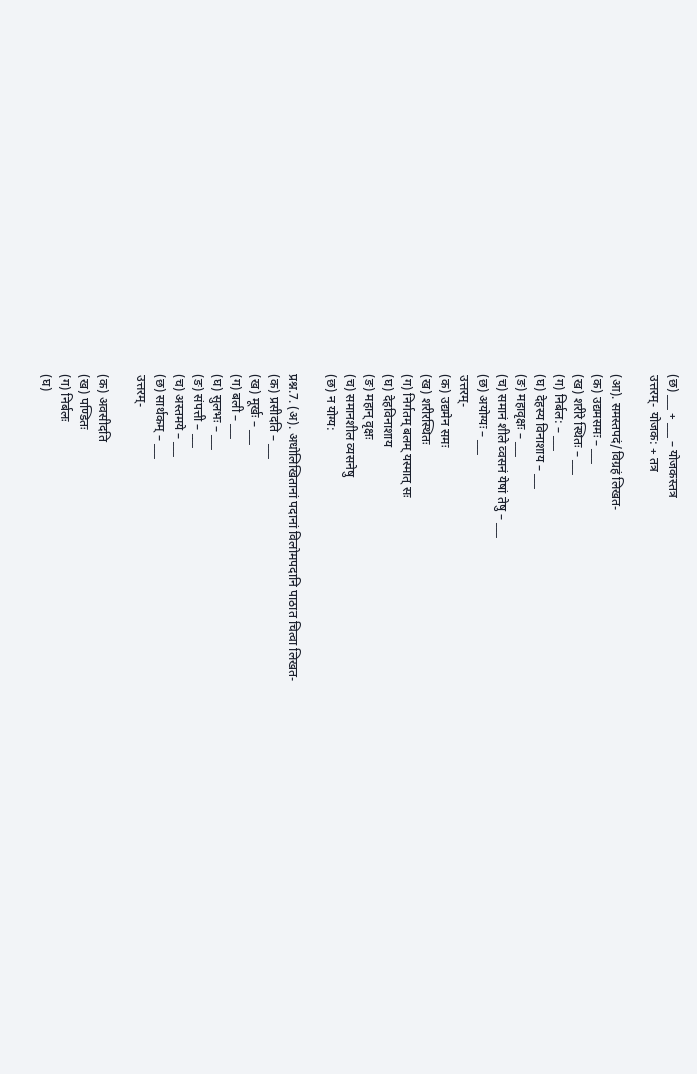(छ) ___ + ___ – योजकस्तत्र
उत्तरम्- योजक: + तत्र

(आ). समस्तपदं/विग्रहं लिखत-
(क) उद्यमसमः – ___
(ख) शरीरे स्थितः – ___
(ग) निर्बल: – ___
(घ) देहस्य विनाशाय – ___
(ङ) महावृक्षः – ___
(च) समानं शीले व्वसनं येषां तेषु – ___
(छ) अयोग्यः – ___
उत्तरम्-
(क) उद्यमेन समः
(ख) शरीरस्थितः
(ग) निर्गतम् बलम् यस्मात् सः
(घ) देहविनाशाय
(ङ) महान् वृक्षः
(च) समानशील व्यसनेषु
(छ) न योग्य:

प्रश्न.7. (अ). अधोलिखितानां पदानां विलोमपदानि पाठात चित्वा लिखत-
(क) प्रसीदति – ___
(ख) मूर्खः – ___
(ग) बली – ___
(घ) सुलभः – ___
(ङ) संपत्ती – ___
(च) अस्तमये – ___
(छ) सार्थकम् – ___
उत्तरम्-

(क) अवसीदति
(ख) पण्डितः
(ग) निर्बलः
(घ)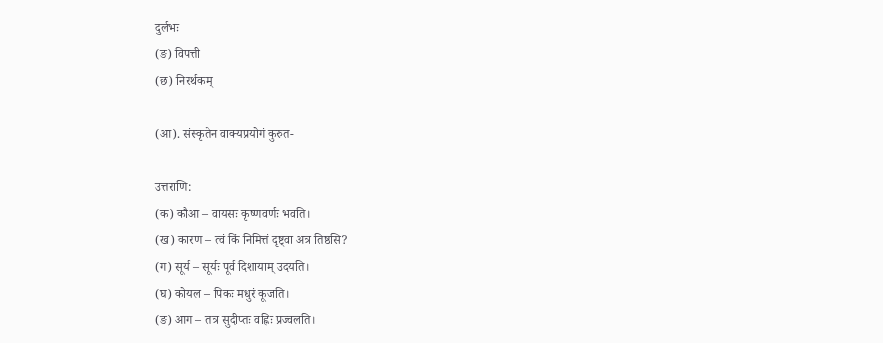दुर्लभः
(ङ) विपत्ती
(छ) निरर्थकम्

(आ). संस्कृतेन वाक्यप्रयोगं कुरुत-

उत्तराणि:
(क) कौआ – वायसः कृष्णवर्णः भवति।
(ख) कारण – त्वं किं निमित्तं दृष्ट्वा अत्र तिष्ठसि?
(ग) सूर्य – सूर्यः पूर्व दिशायाम् उदयति।
(घ) कोयल – पिकः मधुरं कूजति।
(ङ) आग – तत्र सुदीप्तः वह्निः प्रज्वलति।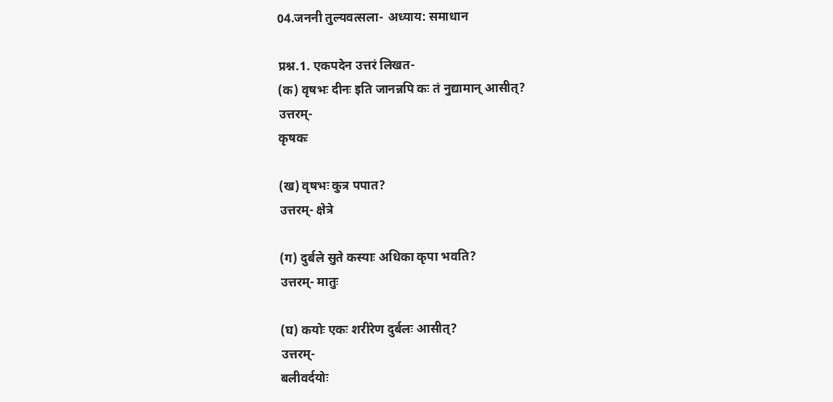04.जननी तुल्यवत्सला- अध्याय: समाधान

प्रश्न.1. एकपदेन उत्तरं लिखत-
(क) वृषभः दीनः इति जानन्नपि कः तं नुद्यामान् आसीत्?
उत्तरम्-
कृषकः

(ख) वृषभः कुत्र पपात?
उत्तरम्- क्षेत्रे

(ग) दुर्बले सुते कस्याः अधिका कृपा भवति?
उत्तरम्- मातुः

(घ) कयोः एकः शरीरेण दुर्बलः आसीत्?
उत्तरम्-
बलीवर्दयोः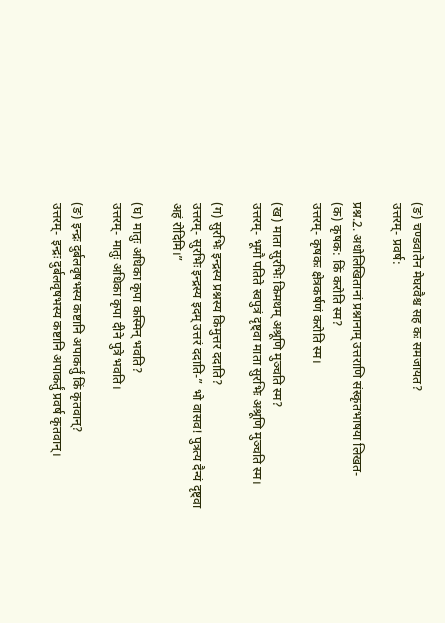(ङ) चण्डवातेन मेघरवैश्च सह कः समजायत?
उत्तरम्- प्रवर्ष:

प्रश्न.2. अधोलिखितानां प्रश्नानाम् उत्तराणि संस्कृतभाषया लिखत-
(क) कृषक: किं करोति स्म?
उत्तरम्- कृषकः क्षेत्रकर्षणं करोति स्म।

(ख) माता सुरभिः किमथम् अश्रूणि मुञ्चति स्म?
उत्तरम्- भूमौ पतिते स्वपुत्रं दृष्ट्वा माता सुरभिः अश्रूणि मुञ्चति स्म।

(ग) सुरभिः इन्द्रस्य प्रश्नस्य किमुत्तर ददाति?
उत्तरम्- सुरभिः इन्द्रस्य इदम् उत्तरं ददाति-” भो वासव! पुत्रत्य दैन्यं दृष्ट्वा अहं रोदिमि।”

(घ) मातुः अधिका कृपा कस्मिन् भवति?
उत्तरम्- मातुः अधिका कृपा दीने पुत्रे भवति।

(ङ) इन्द्रः दुर्बलवृषभस्य कष्टानि अपाकर्तुं किं कृतवान्?
उत्तरम्- इन्द्रः दुर्बलवृषभस्य कष्टानि अपाकर्तुं प्रवर्ष कृतवान्।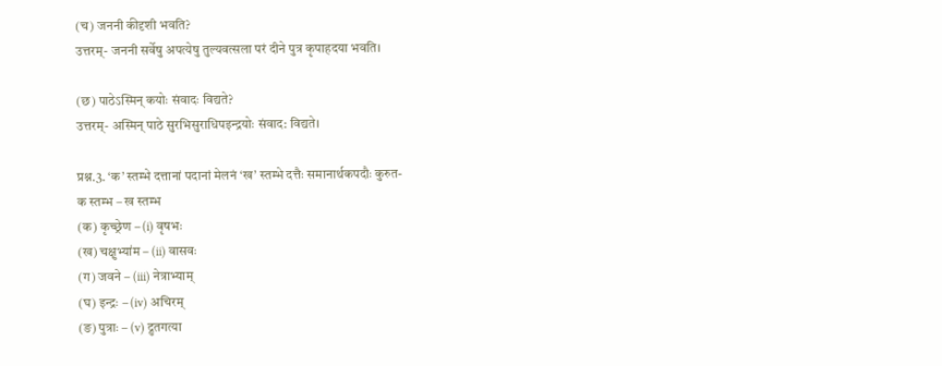(च) जननी कीदृशी भवति?
उत्तरम्- जननी सर्वेषु अपत्येषु तुल्यवत्सला परं दीने पुत्र कृपाहदया भवति।

(छ) पाठेऽस्मिन् कयोः संवादः विद्यते?
उत्तरम्- अस्मिन् पाठे सुरभिसुराधिपइन्द्रयोः संवाद: विद्यते।

प्रश्न.3. ‘क’ स्तम्भे दत्तानां पदानां मेलनं ‘ख’ स्तम्भे दत्तैः समानार्थकपदौः कुरुत-
क स्तम्भ – ख स्तम्भ
(क) कृच्छ्रेण – (i) वृषभः
(ख) चक्षुभ्या॑म – (ii) वासवः
(ग) जवने – (iii) नेत्राभ्याम्
(घ) इन्द्रः – (iv) अचिरम्
(ङ) पुत्राः – (v) द्रुतगत्या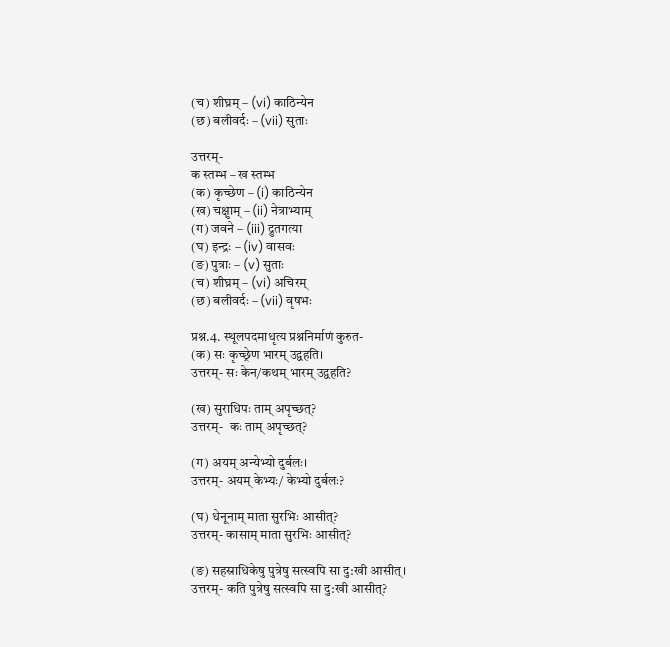(च) शीघ्रम् – (vi) काठिन्येन
(छ) बलीवर्दः – (vii) सुताः

उत्तरम्-
क स्तम्भ – ख स्तम्भ
(क) कृच्छेण – (i) काठिन्येन
(ख) चक्षुाम् – (ii) नेत्राभ्याम्
(ग) जवने – (iii) द्रुतगत्या
(घ) इन्द्रः – (iv) वासवः
(ङ) पुत्राः – (v) सुताः
(च) शीघ्रम् – (vi) अचिरम्
(छ) बलीवर्दः – (vii) वृषभः

प्रश्न.4. स्थूलपदमाधृत्य प्रश्ननिर्माणं कुरुत-
(क) सः कृच्छ्रेण भारम् उद्वहति।
उत्तरम्- सः केन/कथम् भारम् उद्वहति?

(ख) सुराधिपः ताम् अपृच्छत्?
उत्तरम्-  कः ताम् अपृच्छत्?

(ग) अयम् अन्येभ्यो दुर्बलः।
उत्तरम्- अयम् केभ्यः/ केभ्यो दुर्बलः?

(घ) धेनूनाम् माता सुरभिः आसीत्?
उत्तरम्- कासाम् माता सुरभिः आसीत्?

(ङ) सहस्राधिकेषु पुत्रेषु सत्स्वपि सा दु:खी आसीत्।
उत्तरम्- कति पुत्रेषु सत्स्वपि सा दु:खी आसीत्?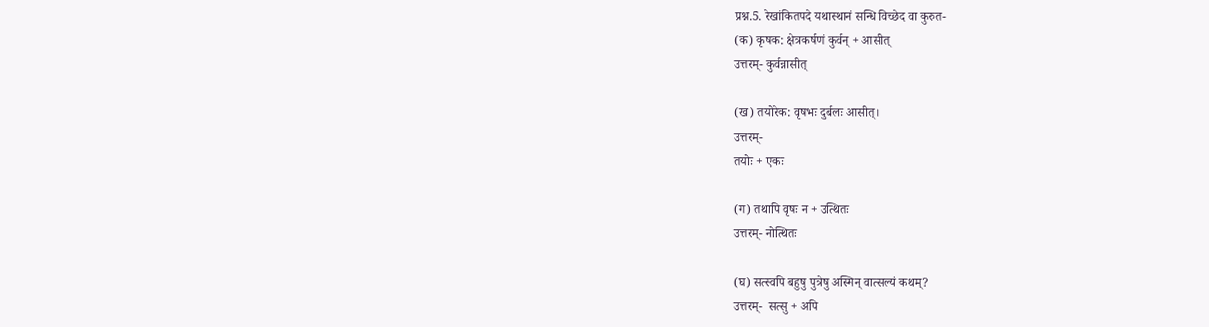प्रश्न.5. रेखांकितपदे यथास्थानं सन्धि विच्छेद वा कुरुत-
(क) कृषक: क्षेत्रकर्षणं कुर्वन् + आसीत्
उत्तरम्- कुर्वन्नासीत्

(ख) तयोरेक: वृषभः दुर्बलः आसीत्।
उत्तरम्-
तयोः + एकः

(ग) तथापि वृषः न + उत्थितः
उत्तरम्- नोत्थितः

(घ) सत्स्वपि बहुषु पुत्रेषु अस्मिन् वात्सल्यं कथम्?
उत्तरम्-  सत्सु + अपि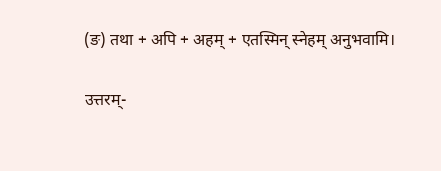(ङ) तथा + अपि + अहम् + एतस्मिन् स्नेहम् अनुभवामि।

उत्तरम्-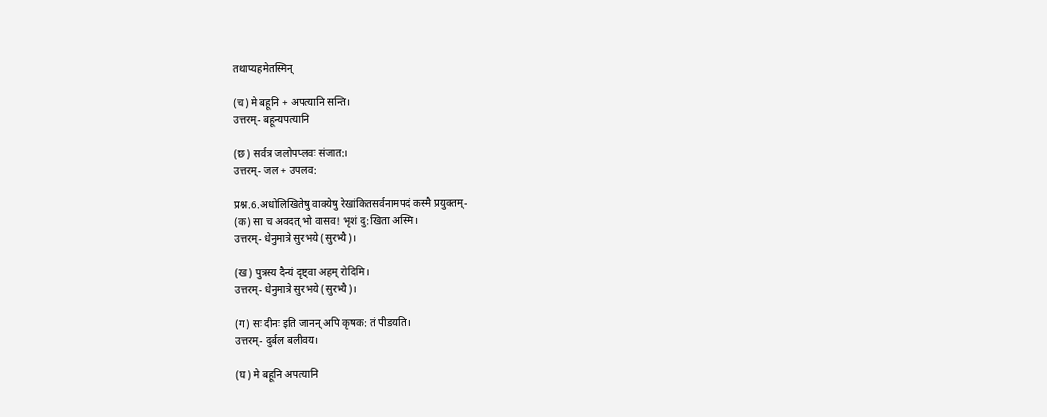तथाप्यहमेतस्मिन्

(च) मे बहूनि + अपत्यानि सन्ति।
उत्तरम्- बहून्यपत्यानि

(छ) सर्वत्र जलोपप्लवः संजात:।
उत्तरम्- जल + उपलव:

प्रश्न.6.अधोलिखितेषु वाक्येषु रेखांकितसर्वनामपदं कस्मै प्रयुक्तम्-
(क) सा च अवदत् भो वासव! भृशं दु:खिता अस्मि।
उत्तरम्- धेनुमात्रे सुरभये (सुरभ्यै)।

(ख) पुत्रस्य दैन्यं दृष्ट्वा अहम् रोदिमि।
उत्तरम्- धेनुमात्रे सुरभये (सुरभ्यै)।

(ग) सः दीनः इति जानन् अपि कृषक: तं पीडयति।
उत्तरम्- दुर्बल बलीवय।

(घ) मे बहूनि अपत्यानि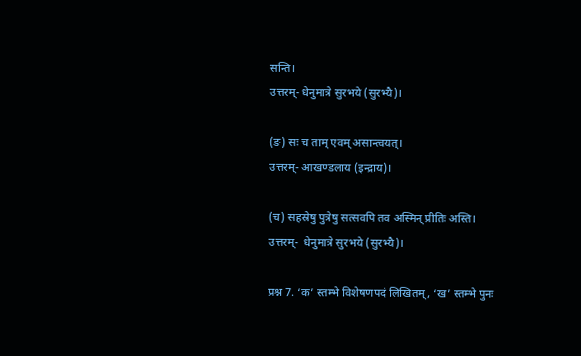सन्ति।
उत्तरम्- धेनुमात्रे सुरभये (सुरभ्यै)।

(ङ) सः च ताम् एवम् असान्त्वयत्।
उत्तरम्- आखण्डलाय (इन्द्राय)।

(च) सहस्रेषु पुत्रेषु सत्सवपि तव अस्मिन् प्रीतिः अस्ति।
उत्तरम्-  धेनुमात्रे सुरभये (सुरभ्यै)।

प्रश्न 7. ‘क’ स्तम्भे विशेषणपदं लिखितम्, ‘ख’ स्तम्भे पुनः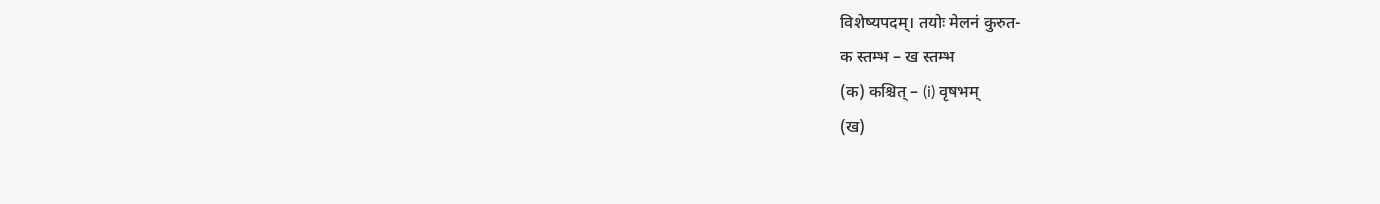विशेष्यपदम्। तयोः मेलनं कुरुत-
क स्तम्भ – ख स्तम्भ
(क) कश्चित् – (i) वृषभम्
(ख)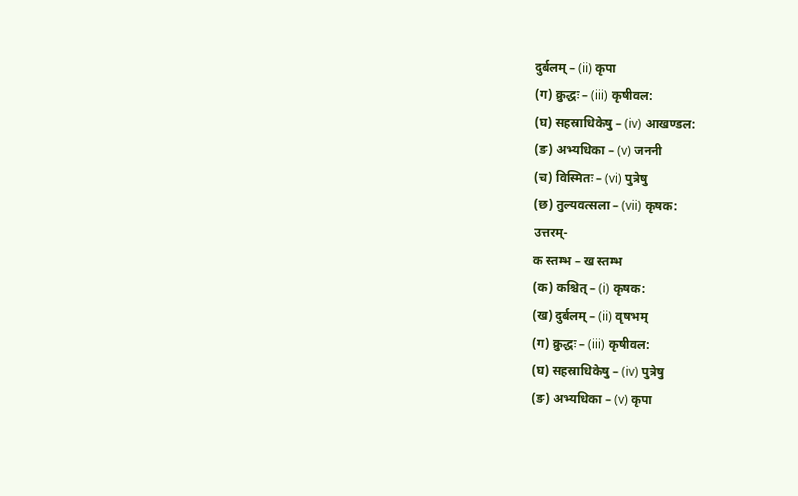दुर्बलम् – (ii) कृपा
(ग) क्रुद्धः – (iii) कृषीवल:
(घ) सहस्राधिकेषु – (iv) आखण्डल:
(ङ) अभ्यधिका – (v) जननी
(च) विस्मितः – (vi) पुत्रेषु
(छ) तुल्यवत्सला – (vii) कृषक:
उत्तरम्-
क स्तम्भ – ख स्तम्भ
(क) कश्चित् – (i) कृषक:
(ख) दुर्बलम् – (ii) वृषभम्
(ग) क्रुद्धः – (iii) कृषीवल:
(घ) सहस्राधिकेषु – (iv) पुत्रेषु
(ङ) अभ्यधिका – (v) कृपा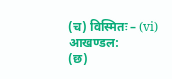(च) विस्मितः – (vi) आखण्डल:
(छ)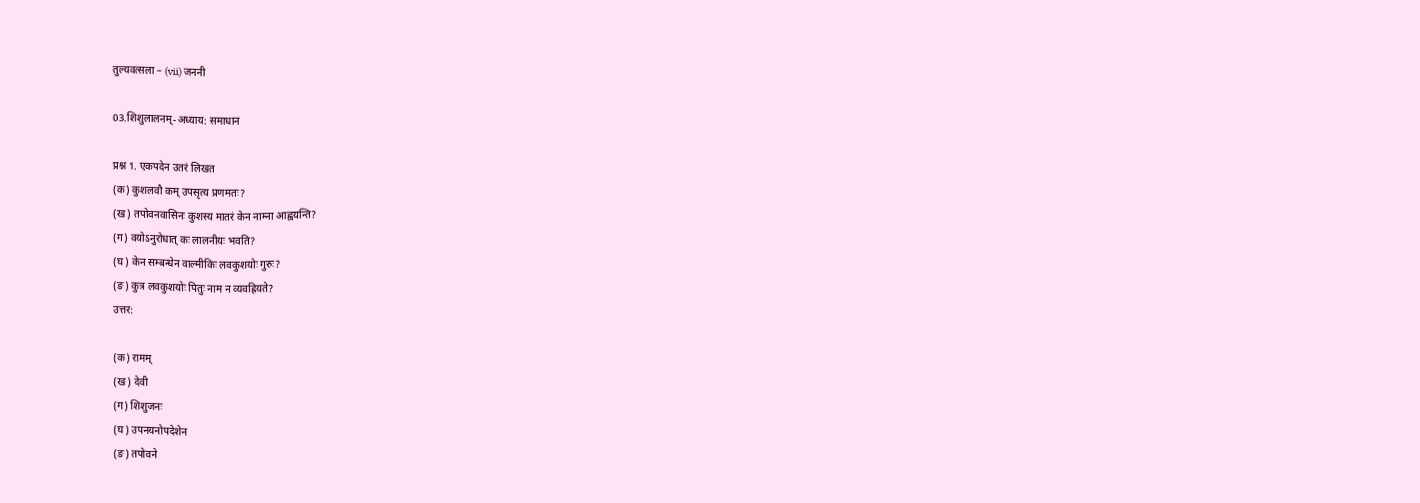तुल्यवत्सला – (vii) जननी

03.शिशुलालनम्-अध्याय: समाधान

प्रश्न 1. एकपदेन उतरं लिखत
(क) कुशलवौ कम् उपसृत्य प्रणमतः?
(ख) तपोवनवासिनः कुशस्य मातरं केन नाम्ना आह्वयन्ति?
(ग) वयोऽनुरोधात् कः लालनीयः भवति?
(घ) केन सम्बन्धेन वाल्मीकिः लवकुशयोः गुरुः?
(ङ) कुत्र लवकुशयोः पितुः नाम न व्यवह्रियते?
उत्तर:

(क) रामम्
(ख) देवी
(ग) शिशुजनः
(घ) उपनयनोपदेशेन
(ङ) तपोवने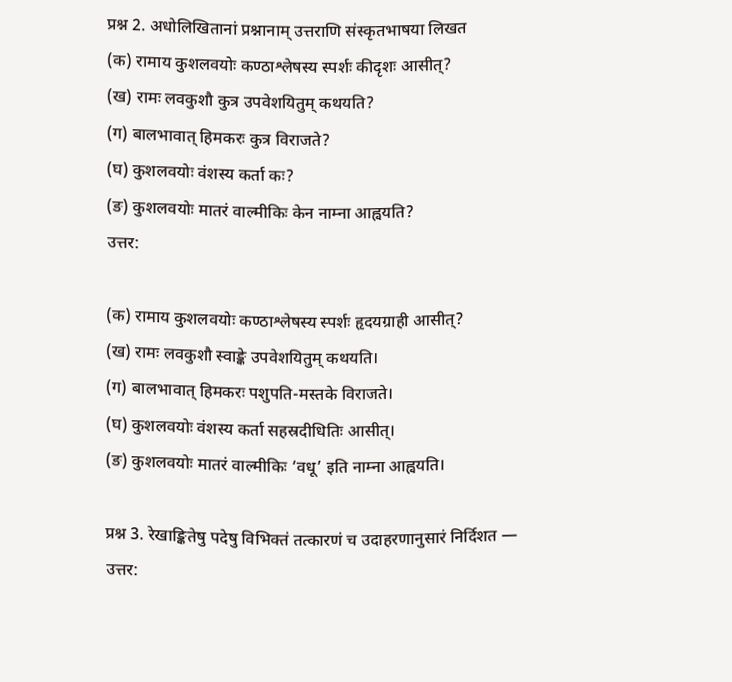प्रश्न 2. अधोलिखितानां प्रश्नानाम् उत्तराणि संस्कृतभाषया लिखत
(क) रामाय कुशलवयोः कण्ठाश्लेषस्य स्पर्शः कीदृशः आसीत्?
(ख) रामः लवकुशौ कुत्र उपवेशयितुम् कथयति?
(ग) बालभावात् हिमकरः कुत्र विराजते?
(घ) कुशलवयोः वंशस्य कर्ता कः?
(ङ) कुशलवयोः मातरं वाल्मीकिः केन नाम्ना आह्वयति?
उत्तर:

(क) रामाय कुशलवयोः कण्ठाश्लेषस्य स्पर्शः हृदयग्राही आसीत्?
(ख) रामः लवकुशौ स्वाङ्के उपवेशयितुम् कथयति।
(ग) बालभावात् हिमकरः पशुपति-मस्तके विराजते।
(घ) कुशलवयोः वंशस्य कर्ता सहस्रदीधितिः आसीत्।
(ङ) कुशलवयोः मातरं वाल्मीकिः ‘वधू’ इति नाम्ना आह्वयति।

प्रश्न 3. रेखाङ्कितेषु पदेषु विभिक्तं तत्कारणं च उदाहरणानुसारं निर्दिशत —
उत्तर: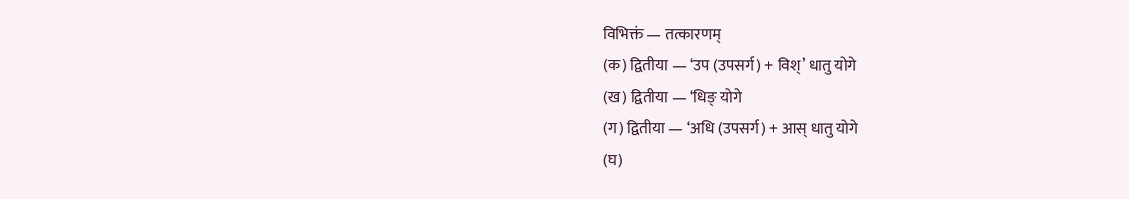विभिक्तं — तत्कारणम्
(क) द्वितीया — ‘उप (उपसर्ग) + विश्’ धातु योगे
(ख) द्वितीया — ‘धिङ् योगे
(ग) द्वितीया — ‘अधि (उपसर्ग) + आस् धातु योगे
(घ)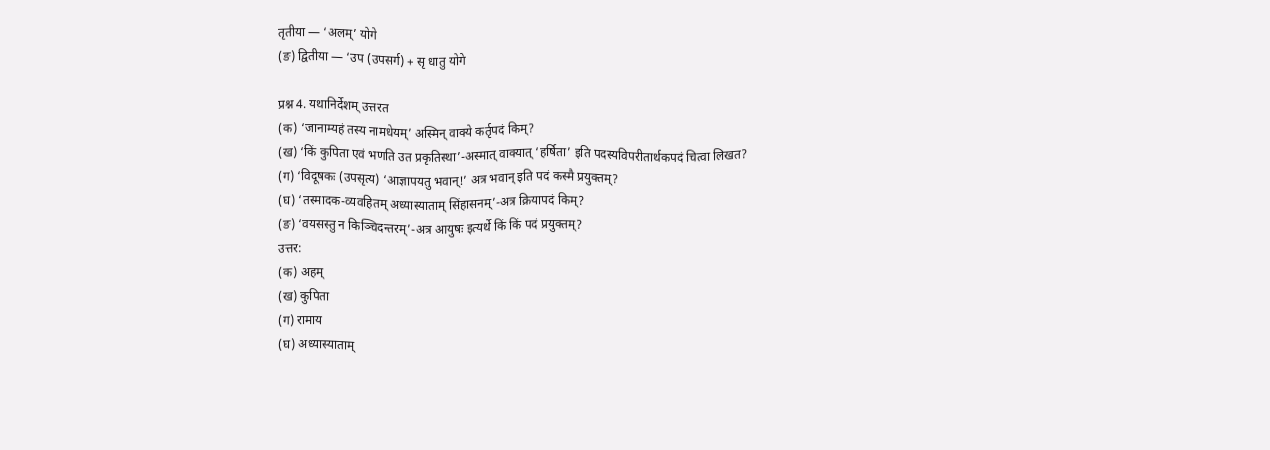तृतीया — ‘अलम्’ योगे
(ङ) द्वितीया — ‘उप (उपसर्ग) + सृ धातु योगे

प्रश्न 4. यथानिर्देशम् उत्तरत
(क) ‘जानाम्यहं तस्य नामधेयम्’ अस्मिन् वाक्ये कर्तृपदं किम्?
(ख) ‘किं कुपिता एवं भणति उत प्रकृतिस्था’-अस्मात् वाक्यात् ‘हर्षिता’ इति पदस्यविपरीतार्थकपदं चित्वा लिखत?
(ग) ‘विदूषकः (उपसृत्य) ‘आज्ञापयतु भवान्!’ अत्र भवान् इति पदं कस्मै प्रयुक्तम्?
(घ) ‘तस्मादक-व्यवहितम् अध्यास्याताम् सिंहासनम्’-अत्र क्रियापदं किम्?
(ङ) ‘वयसस्तु न किञ्चिदन्तरम्’-अत्र आयुषः इत्यर्थे किं किं पदं प्रयुक्तम्?
उत्तर:
(क) अहम्
(ख) कुपिता
(ग) रामाय
(घ) अध्यास्याताम्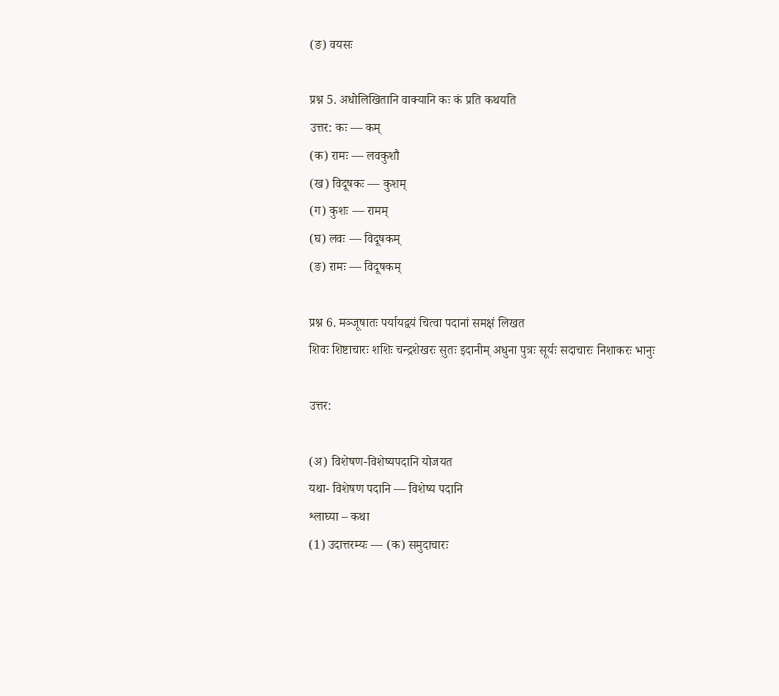(ङ) वयसः

प्रश्न 5. अधोलिखितानि वाक्यानि कः कं प्रति कथयति
उत्तर: कः — कम्
(क) रामः — लवकुशौ
(ख) विदूषकः — कुशम्
(ग) कुशः — रामम्
(घ) लवः — विदूषकम्
(ङ) रामः — विदूषकम्

प्रश्न 6. मञ्जूषातः पर्यायद्वयं चित्वा पदानां समक्षं लिखत
शिवः शिष्टाचारः शशिः चन्द्रशेखरः सुतः इदानीम् अधुना पुत्रः सूर्यः सदाचारः निशाकरः भानुः

उत्तर:

(अ) विशेषण-विशेष्यपदानि योजयत
यथा- विशेषण पदानि — विशेष्य पदानि
श्लाघ्या – कथा
(1) उदात्तरम्यः — (क) समुदाचारः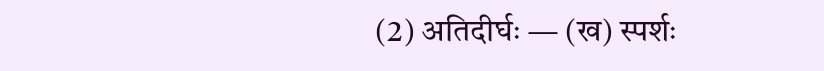(2) अतिदीर्घः — (ख) स्पर्शः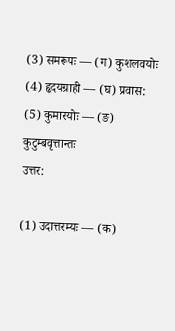(3) समरूपः — (ग) कुशलवयोः
(4) हृदयग्राही — (घ) प्रवास:
(5) कुमारयोः — (ङ) कुटुम्बवृत्तान्तः
उत्तर:

(1) उदात्तरम्यः — (क)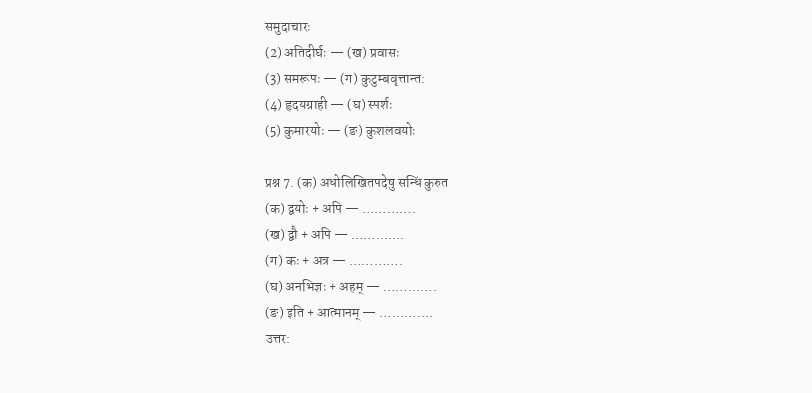समुदाचारः
(2) अतिदीर्घः — (ख) प्रवासः
(3) समरूपः — (ग) कुटुम्बवृत्तान्त:
(4) हृदयग्राही — (घ) स्पर्शः
(5) कुमारयोः — (ङ) कुशलवयोः

प्रश्न 7. (क) अधोलिखितपदेषु सन्धिं कुरुत
(क) द्वयोः + अपि — ………….
(ख) द्वौ + अपि — ………….
(ग) कः + अत्र — ………….
(घ) अनभिज्ञः + अहम् — ………….
(ङ) इति + आत्मानम् — ………….
उत्तर: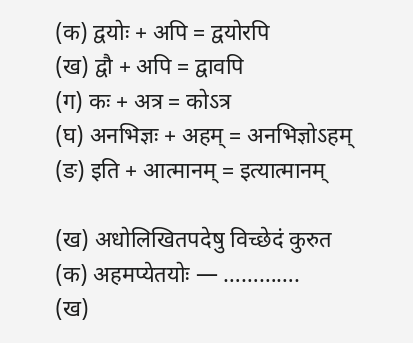(क) द्वयोः + अपि = द्वयोरपि
(ख) द्वौ + अपि = द्वावपि
(ग) कः + अत्र = कोऽत्र
(घ) अनभिज्ञः + अहम् = अनभिज्ञोऽहम्
(ङ) इति + आत्मानम् = इत्यात्मानम्

(ख) अधोलिखितपदेषु विच्छेदं कुरुत
(क) अहमप्येतयोः — ………….
(ख)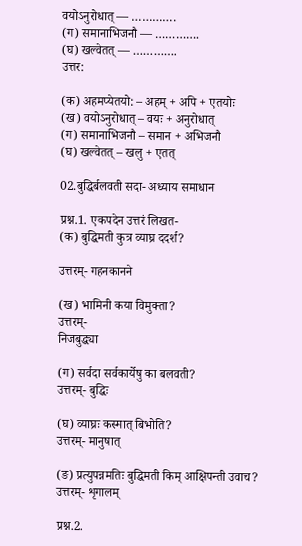वयोऽनुरोधात् — ………….
(ग) समानाभिजनौ — ………….
(घ) खल्वेतत् — ………….
उत्तर:

(क) अहमप्येतयो: – अहम् + अपि + एतयोः
(ख) वयोऽनुरोधात् – वयः + अनुरोधात्
(ग) समानाभिजनौ – समान + अभिजनौ
(घ) खल्वेतत् – खलु + एतत्

02.बुद्धिर्बलवती सदा- अध्याय समाधान

प्रश्न.1. एकपदेन उत्तरं लिखत-
(क) बुद्धिमती कुत्र व्याघ्र ददर्श?

उत्तरम्- गहनकानने

(ख) भामिनी कया विमुक्ता?
उत्तरम्-
निजबुद्ध्या

(ग) सर्वदा सर्वकार्येषु का बलवती?
उत्तरम्- बुद्धिः

(घ) व्याघ्रः कस्मात् बिभोति?
उत्तरम्- मानुषात्

(ङ) प्रत्युपन्नमतिः बुद्धिमती किम् आक्षिपन्ती उवाच?
उत्तरम्- शृगालम्

प्रश्न.2.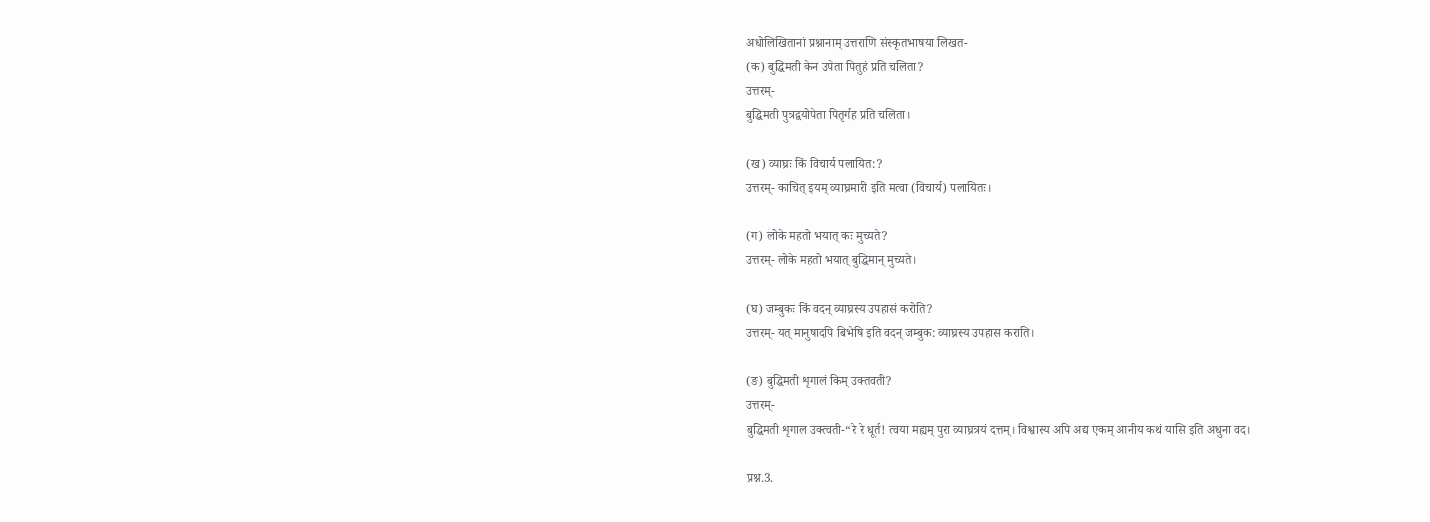अधोलिखितानां प्रश्नानाम् उत्तराणि संस्कृतभाषया लिखत-
(क) बुद्धिमती केन उपेता पितुहं प्रति चलिता?
उत्तरम्-
बुद्धिमती पुत्रद्वयोपेता पितृर्गह प्रति चलिता।

(ख) व्याघ्रः किं विचार्य पलायित:?
उत्तरम्- काचित् इयम् व्याघ्रमारी इति मत्वा (विचार्य) पलायितः।

(ग) लोके महतो भयात् कः मुच्यते?
उत्तरम्- लोके महतो भयात् बुद्धिमान् मुच्यते।

(घ) जम्बुकः किं वदन् व्याघ्रस्य उपहासं करोति?
उत्तरम्- यत् मानुषादपि बिभेषि इति वदन् जम्बुक: व्याघ्रस्य उपहास कराति।

(ङ) बुद्धिमती शृगालं किम् उक्तवती?
उत्तरम्-
बुद्धिमती शृगाल उक्त्वती-“रे रे धूर्त! त्वया मह्यम् पुरा व्याघ्रत्रयं दत्तम्। विश्वास्य अपि अद्य एकम् आनीय कथं यासि इति अधुना वद।

प्रश्न.3.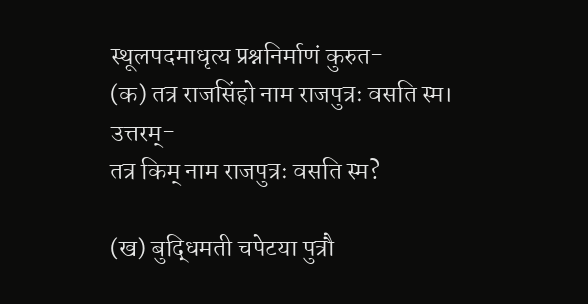स्थूलपदमाधृत्य प्रश्ननिर्माणं कुरुत-
(क) तत्र राजसिंहो नाम राजपुत्रः वसति स्म।
उत्तरम्-
तत्र किम् नाम राजपुत्रः वसति स्म?

(ख) बुद्धिमती चपेटया पुत्रौ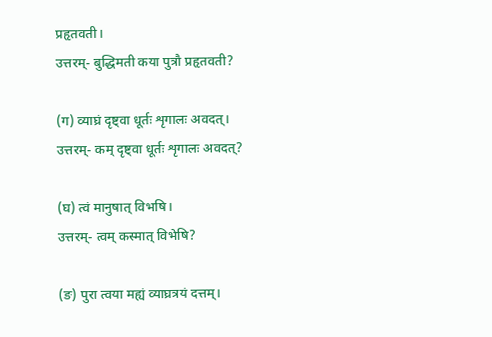प्रहृतवती।
उत्तरम्- बुद्धिमती कया पुत्रौ प्रहृतवती?

(ग) व्याघ्रं दृष्ट्वा धूर्तः शृगालः अवदत्।
उत्तरम्- कम् दृष्ट्वा धूर्तः शृगालः अवदत्?

(घ) त्वं मानुषात् विभषि।
उत्तरम्- त्वम् कस्मात् विभेषि?

(ङ) पुरा त्वया मह्यं व्याघ्रत्रयं दत्तम्।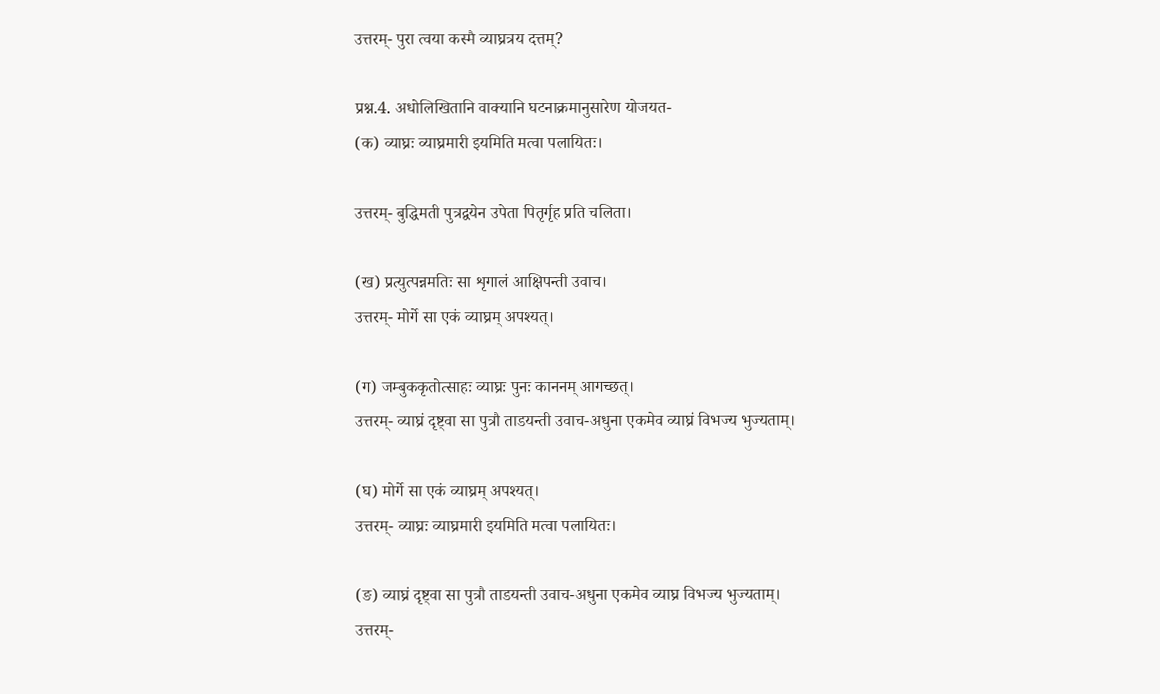उत्तरम्- पुरा त्वया कस्मै व्याघ्रत्रय दत्तम्?

प्रश्न.4. अधोलिखितानि वाक्यानि घटनाक्रमानुसारेण योजयत-
(क) व्याघ्रः व्याघ्रमारी इयमिति मत्वा पलायितः।

उत्तरम्- बुद्धिमती पुत्रद्वयेन उपेता पितृर्गृह प्रति चलिता।

(ख) प्रत्युत्पन्नमतिः सा शृगालं आक्षिपन्ती उवाच।
उत्तरम्- मोर्गे सा एकं व्याघ्रम् अपश्यत्।

(ग) जम्बुककृतोत्साहः व्याघ्रः पुनः काननम् आगच्छत्।
उत्तरम्- व्याघ्रं दृष्ट्वा सा पुत्रौ ताडयन्ती उवाच-अधुना एकमेव व्याघ्रं विभज्य भुज्यताम्।

(घ) मोर्गे सा एकं व्याघ्रम् अपश्यत्।
उत्तरम्- व्याघ्रः व्याघ्रमारी इयमिति मत्वा पलायितः।

(ङ) व्याघ्रं दृष्ट्वा सा पुत्रौ ताडयन्ती उवाच-अधुना एकमेव व्याघ्र विभज्य भुज्यताम्।
उत्तरम्-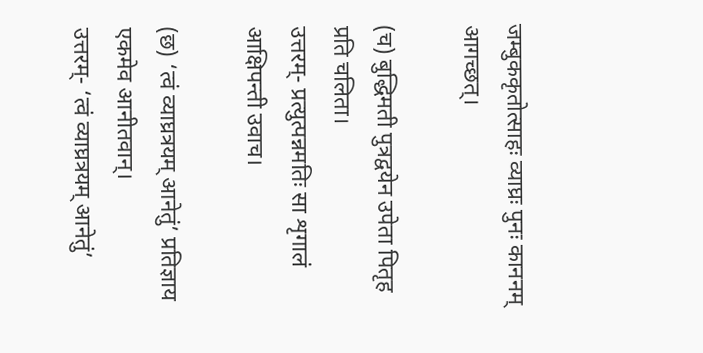जम्बुककृतोत्साहः व्याघ्रः पुनः काननम् आगच्छत्।

(च) बुद्धिमती पुत्रद्वयेन उपेता पितृह प्रति चलिता।
उत्तरम्- प्रत्युत्पन्नमतिः सा शृगालं आक्षिपन्ती उवाच।

(छ) ‘त्वं व्याघ्रत्रयम् आनेतुं’ प्रतिज्ञाय एकमेव आनीतवान्।
उत्तरम्- ‘त्वं व्याघ्रत्रयम् आनेतुं’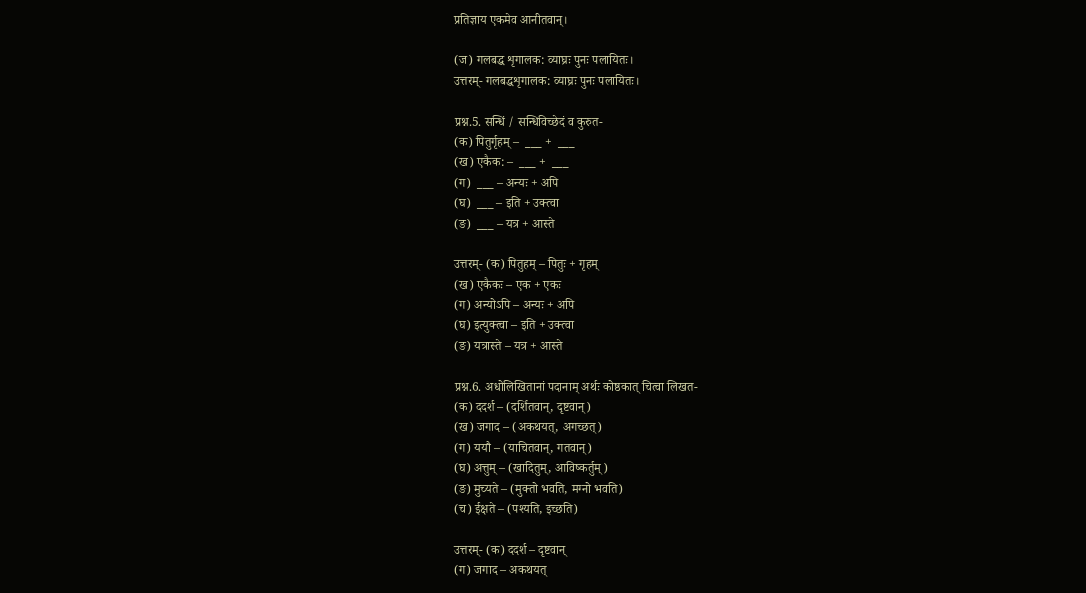प्रतिज्ञाय एकमेव आनीतवान्।

(ज) गलबद्ध शृगालक: व्याघ्रः पुनः पलायितः।
उत्तरम्- गलबद्धशृगालक: व्याघ्रः पुनः पलायितः।

प्रश्न.5. सन्धिं / सन्धिविच्छेदं व कुरुत-
(क) पितुर्गृहम् –  ___ +  ___
(ख) एकैक: –  ___ +  ___
(ग)  ___ – अन्यः + अपि
(घ)  ___ – इति + उक्त्वा
(ङ)  ___ – यत्र + आस्ते

उत्तरम्- (क) पितुहम् – पितुः + गृहम्
(ख) एकैकः – एक + एकः
(ग) अन्योऽपि – अन्यः + अपि
(घ) इत्युक्त्वा – इति + उक्त्वा
(ङ) यत्रास्ते – यत्र + आस्ते

प्रश्न.6. अधोलिखितानां पदानाम् अर्थः कोष्ठकात् चित्वा लिखत-
(क) ददर्श – (दर्शितवान्, दृष्टवान्)
(ख) जगाद – (अकथयत्, अगच्छत्)
(ग) ययौ – (याचितवान्, गतवान्)
(घ) अत्तुम् – (खादितुम्, आविष्कर्तुम्)
(ङ) मुच्यते – (मुक्तो भवति, मग्नो भवति)
(च) ईक्षते – (पश्यति, इच्छति)

उत्तरम्- (क) ददर्श – दृष्टवान्
(ग) जगाद – अकथयत्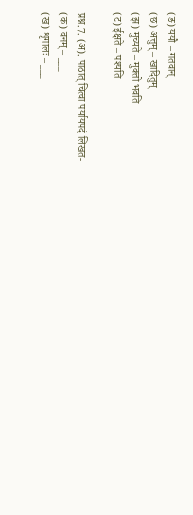(ङ) ययौ – गतवान्
(छ) अत्तुम् – खादितुम्
(झ) मुच्यते – मुक्तो भवति
(ट) ईक्षते – पश्यति

प्रश्न.7. (अ). पाठात् चित्वा पर्यायपदं लिखत-
(क) वनम् – ___
(ख) शृगालः – ___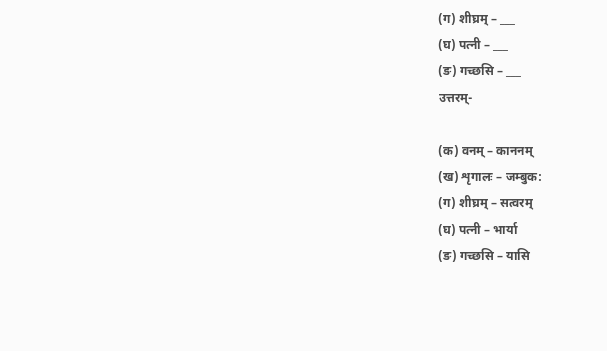(ग) शीघ्रम् – ___
(घ) पत्नी – ___
(ङ) गच्छसि – ___
उत्तरम्-

(क) वनम् – काननम्
(ख) शृगालः – जम्बुक:
(ग) शीघ्रम् – सत्वरम्
(घ) पत्नी – भार्या
(ङ) गच्छसि – यासि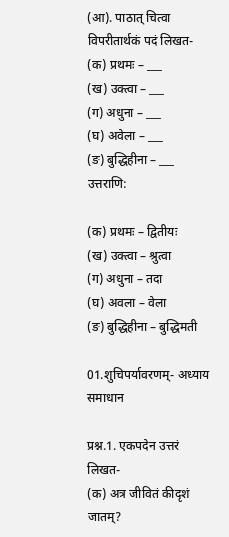(आ). पाठात् चित्वा विपरीतार्थकं पदं लिखत-
(क) प्रथमः – ___
(ख) उक्त्वा – ___
(ग) अधुना – ___
(घ) अवेला – ___
(ङ) बुद्धिहीना – ___
उत्तराणि:

(क) प्रथमः – द्वितीयः
(ख) उक्त्वा – श्रुत्वा
(ग) अधुना – तदा
(घ) अवला – वेला
(ङ) बुद्धिहीना – बुद्धिमती

01.शुचिपर्यावरणम्- अध्याय समाधान

प्रश्न.1. एकपदेन उत्तरं लिखत-
(क) अत्र जीवितं कीदृशं जातम्?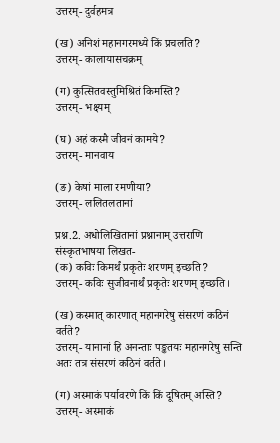उत्तरम्- दुर्वहमत्र

(ख) अनिशं महानगरमध्ये किं प्रचलति?
उत्तरम्- कालायासचक्रम्

(ग) कुत्सितवस्तुमिश्रितं किमस्ति?
उत्तरम्- भक्ष्यम्

(घ) अहं कस्मै जीवनं कामये?
उत्तरम्- मानवाय

(ङ) केषां माला रमणीया?
उत्तरम्- ललितलतानां

प्रश्न.2. अधोलिखितानां प्रश्नानाम् उत्तराणि संस्कृतभाषया लिखत-
(क) कविः किमर्थं प्रकृतेः शरणम् इच्छति?
उत्तरम्- कविः सुजीवनार्थं प्रकृतेः शरणम् इच्छति।

(ख) कस्मात् कारणात् महानगरेषु संसरणं कठिनं वर्तते?
उत्तरम्- यानानां हि अनन्ताः पङ्कतयः महानगरेषु सन्ति अतः तत्र संसरणं कठिनं वर्तते।

(ग) अस्माकं पर्यावरणे किं किं दूषितम् अस्ति?
उत्तरम्- अस्माकं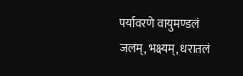पर्यावरणे वायुमण्डलं जलम्, भक्ष्यम्, धरातलं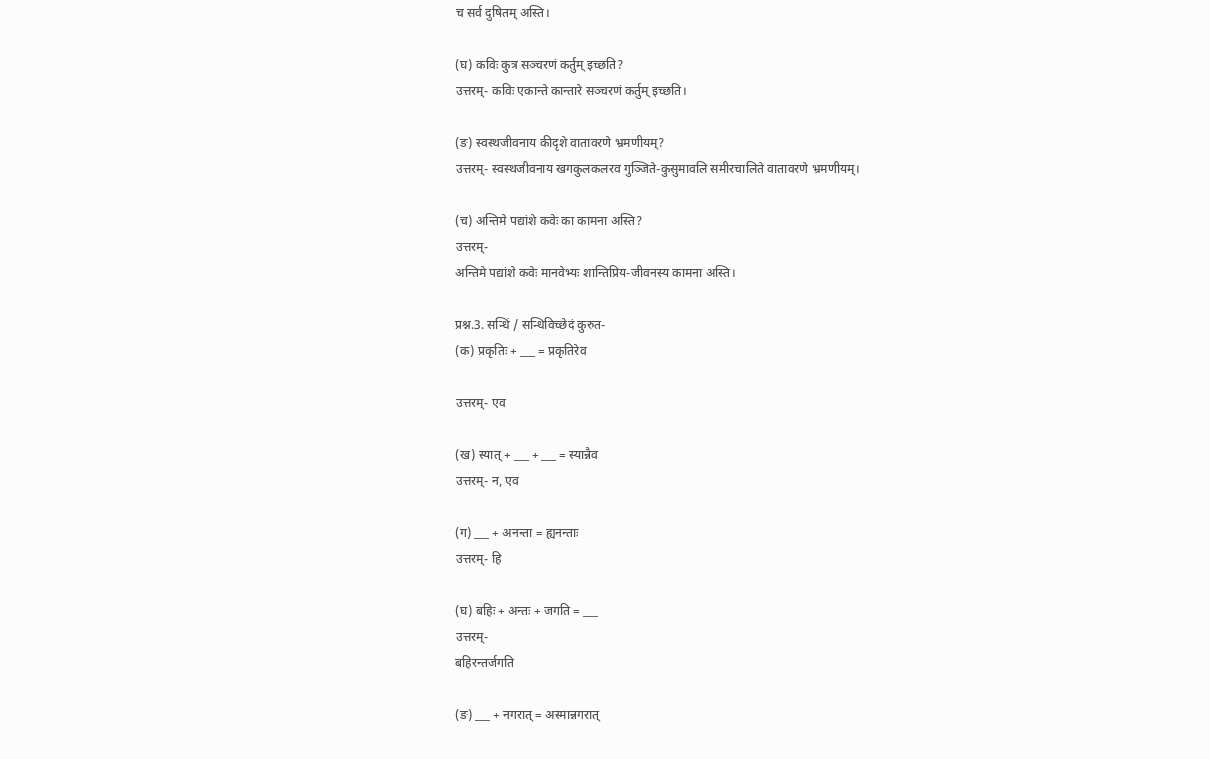च सर्व दुषितम् अस्ति।

(घ) कविः कुत्र सञ्चरणं कर्तुम् इच्छति?
उत्तरम्- कविः एकान्ते कान्तारे सञ्चरणं कर्तुम् इच्छति।

(ङ) स्वस्थजीवनाय कीदृशे वातावरणे भ्रमणीयम्?
उत्तरम्- स्वस्थजीवनाय खगकुलकलरव गुञ्जिते-कुसुमावलि समीरचालिते वातावरणे भ्रमणीयम्।

(च) अन्तिमे पद्यांशे कवेः का कामना अस्ति?
उत्तरम्-
अन्तिमे पद्यांशे कवेः मानवेभ्यः शान्तिप्रिय-जीवनस्य कामना अस्ति।

प्रश्न.3. सन्धिं / सन्धिविच्छेदं कुरुत-
(क) प्रकृतिः + ___ = प्रकृतिरेव

उत्तरम्- एव

(ख) स्यात् + ___ + ___ = स्यान्नैव
उत्तरम्- न, एव

(ग) ___ + अनन्ता = ह्यनन्ताः
उत्तरम्- हि

(घ) बहिः + अन्तः + जगति = ___
उत्तरम्-
बहिरन्तर्जगति

(ङ) ___ + नगरात् = अस्मान्नगरात्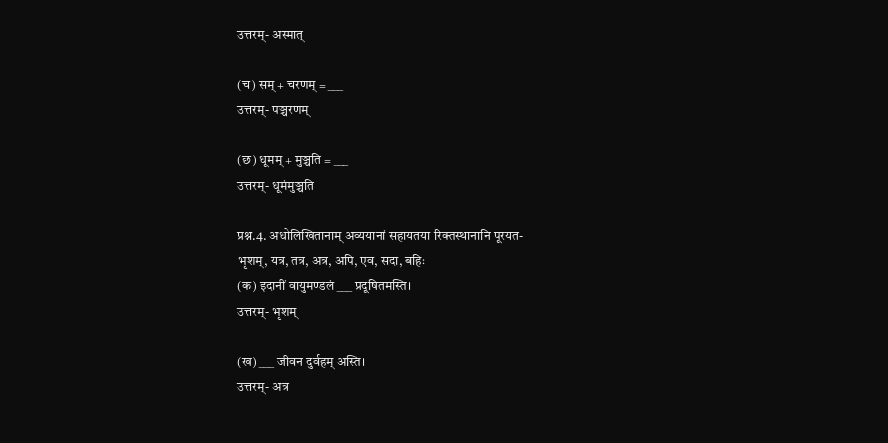उत्तरम्- अस्मात्

(च) सम् + चरणम् = ___
उत्तरम्- पञ्चरणम्

(छ) धूमम् + मुञ्चति = ___
उत्तरम्- धूमंमुञ्चति

प्रश्न.4. अधोलिखितानाम् अव्ययानां सहायतया रिक्तस्थानानि पूरयत-
भृशम्, यत्र, तत्र, अत्र, अपि, एव, सदा, बहिः
(क) इदानीं वायुमण्डलं ___ प्रदूषितमस्ति।
उत्तरम्- भृशम्

(ख) ___ जीवन दुर्वहम् अस्ति।
उत्तरम्- अत्र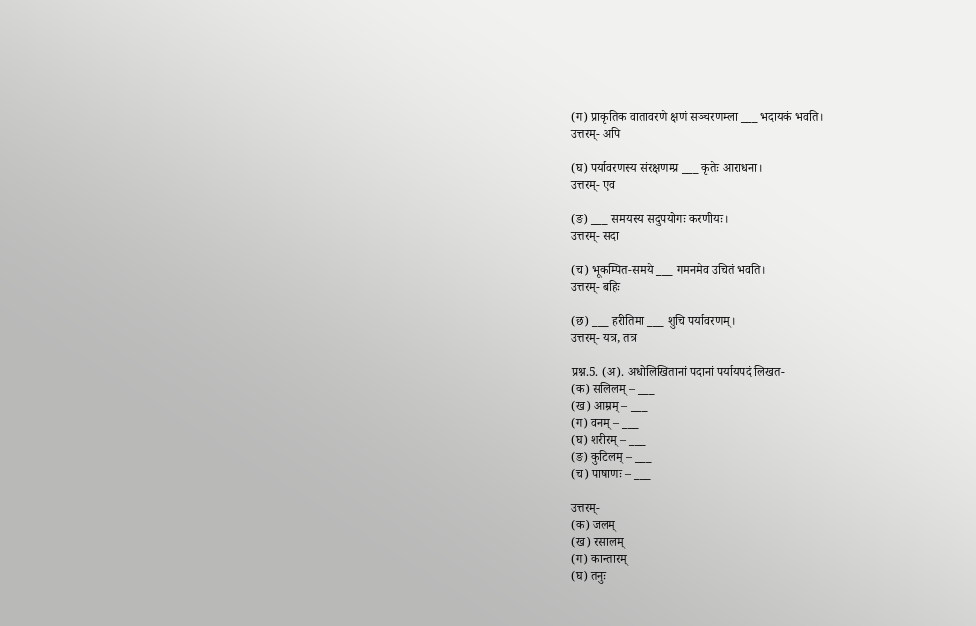(ग) प्राकृतिक वातावरणे क्षणं सञ्चरणम्ला ___ भदायकं भवति।
उत्तरम्- अपि

(घ) पर्यावरणस्य संरक्षणम्प्र ___ कृतेः आराधना।
उत्तरम्- एव

(ङ) ___ समयस्य सदुपयोगः करणीयः।
उत्तरम्- सदा

(च) भूकम्पित-समये ___ गमनमेव उचितं भवति।
उत्तरम्- बहिः

(छ) ___ हरीतिमा ___ शुचि पर्यावरणम्।
उत्तरम्- यत्र, तत्र

प्रश्न.5. (अ). अधोलिखितानां पदानां पर्यायपदं लिखत-
(क) सलिलम् – ___
(ख) आम्रम् – ___
(ग) वनम् – ___
(घ) शरीरम् – ___
(ङ) कुटिलम् – ___
(च) पाषाणः – ___

उत्तरम्-
(क) जलम्
(ख) रसालम्
(ग) कान्तारम्
(घ) तनुः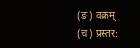(ङ) वक्रम्
(च) प्रस्तर: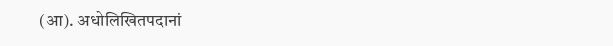(आ). अधोलिखितपदानां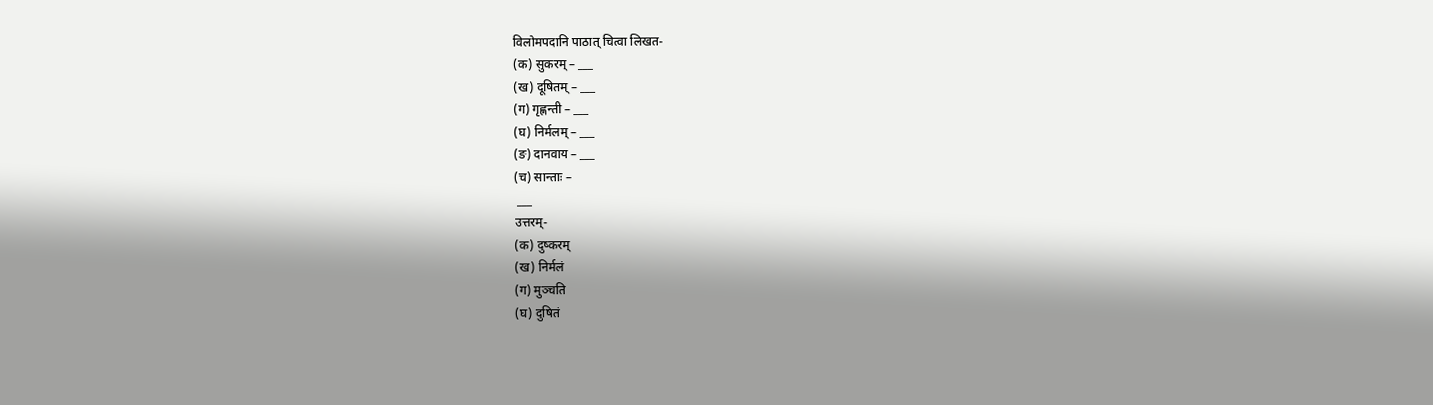विलोमपदानि पाठात् चित्वा लिखत-
(क) सुकरम् – ___
(ख) दूषितम् – ___
(ग) गृह्णन्ती – ___
(घ) निर्मलम् – ___
(ङ) दानवाय – ___
(च) सान्ताः –
 ___
उत्तरम्-
(क) दुष्करम्
(ख) निर्मलं
(ग) मुञ्चति
(घ) दुषितं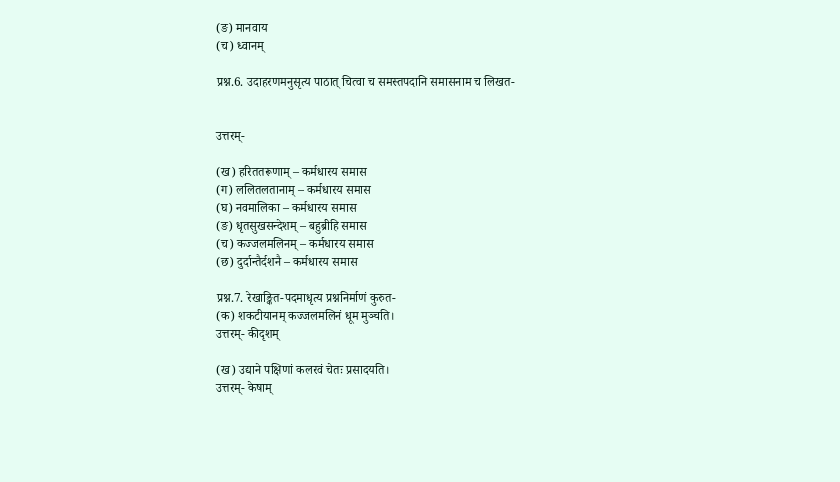(ङ) मानवाय
(च) ध्वानम्

प्रश्न.6. उदाहरणमनुसृत्य पाठात् चित्वा च समस्तपदानि समासनाम च लिखत-


उत्तरम्-

(ख) हरिततरूणाम् – कर्मधारय समास
(ग) ललितलतानाम् – कर्मधारय समास
(घ) नवमालिका – कर्मधारय समास
(ङ) धृतसुखसन्देशम् – बहुब्रीहि समास
(च) कज्जलमलिनम् – कर्मधारय समास
(छ) दुर्दान्तैर्दशनै – कर्मधारय समास

प्रश्न.7. रेखाङ्कित-पदमाधृत्य प्रश्ननिर्माणं कुरुत-
(क) शकटीयानम् कज्जलमलिनं धूम मुञ्चति।
उत्तरम्- कीदृशम्

(ख) उद्याने पक्षिणां कलरवं चेतः प्रसादयति।
उत्तरम्- केषाम्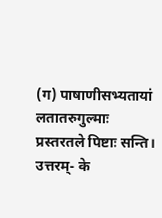(ग) पाषाणीसभ्यतायां लतातरुगुल्माः प्रस्तरतले पिष्टाः सन्ति।
उत्तरम्- के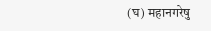(घ) महानगरेषु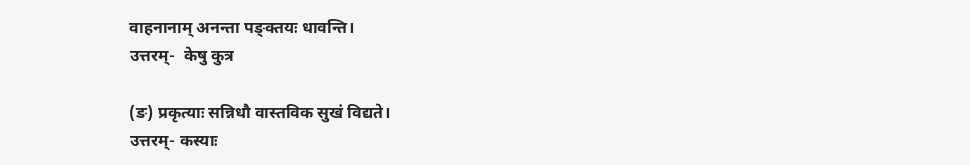वाहनानाम् अनन्ता पङ्क्तयः धावन्ति।
उत्तरम्-  केषु कुत्र

(ङ) प्रकृत्याः सन्निधौ वास्तविक सुखं विद्यते।
उत्तरम्- कस्याः